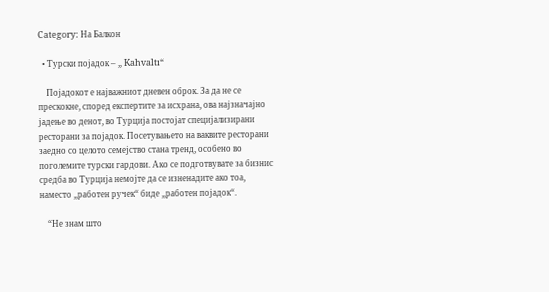Category: На Балкон

  • Турски појадок – „ Kahvaltı“

    Појадокот е најважниот дневен оброк. За да не се прескокне, според експертите за исхрана, ова најзначајно јадење во денот, во Турција постојат специјализирани ресторани за појадок. Посетувањето на ваквите ресторани заедно со целото семејство стана тренд, особено во поголемите турски гардови. Ако се подготвувате за бизнис средба во Турција немојте да се изненадите ако тоа, наместо „работен ручек“ биде „работен појадок“.

    “Не знам што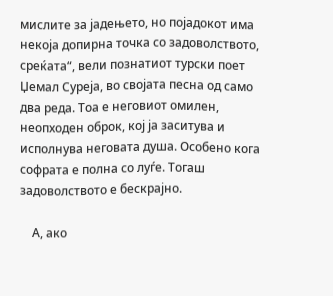мислите за јадењето, но појадокот има некоја допирна точка со задоволството, среќата“, вели познатиот турски поет Џемал Суреја, во својата песна од само два реда. Тоа е неговиот омилен, неопходен оброк, кој ја заситува и исполнува неговата душа. Особено кога софрата е полна со луѓе. Тогаш задоволството е бескрајно.

    А, ако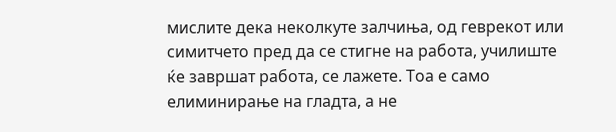мислите дека неколкуте залчиња, од геврекот или симитчето пред да се стигне на работа, училиште ќе завршат работа, се лажете. Тоа е само елиминирање на гладта, а не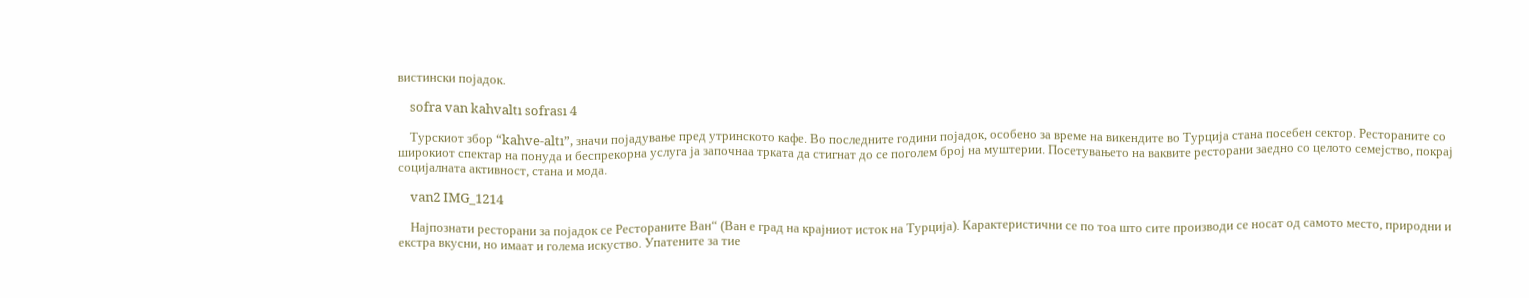вистински појадок.

    sofra van kahvaltı sofrası 4

    Турскиот збор “kahve-altı”, значи појадување пред утринското кафе. Во последните години појадок, особено за време на викендите во Турција стана посебен сектор. Рестораните со широкиот спектар на понуда и беспрекорна услуга ја започнаа трката да стигнат до се поголем број на муштерии. Посетувањето на ваквите ресторани заедно со целото семејство, покрај социјалната активност, стана и мода.

    van2 IMG_1214

    Најпознати ресторани за појадок се Рестораните Ван“ (Ван е град на крајниот исток на Турција). Карактеристични се по тоа што сите производи се носат од самото место, природни и екстра вкусни, но имаат и голема искуство. Упатените за тие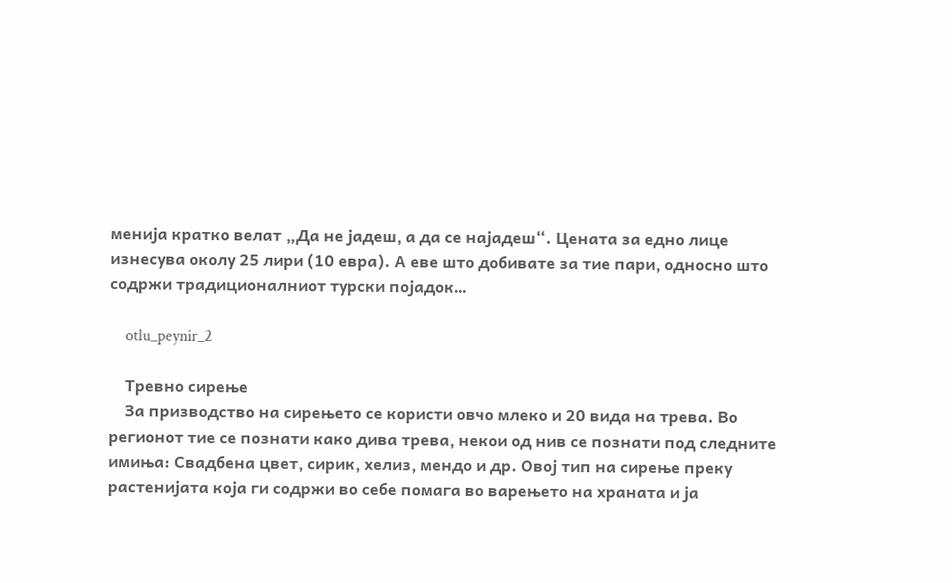менија кратко велат „Да не јадеш, а да се најадеш“. Цената за едно лице изнесува околу 25 лири (10 евра). А еве што добивате за тие пари, односно што содржи традиционалниот турски појадок…

    otlu_peynir_2

    Тревно сирење
    За призводство на сирењето се користи овчо млеко и 20 вида на трева. Во регионот тие се познати како дива трева, некои од нив се познати под следните имиња: Свадбена цвет, сирик, хелиз, мендо и др. Овој тип на сирење преку растенијата која ги содржи во себе помага во варењето на храната и ја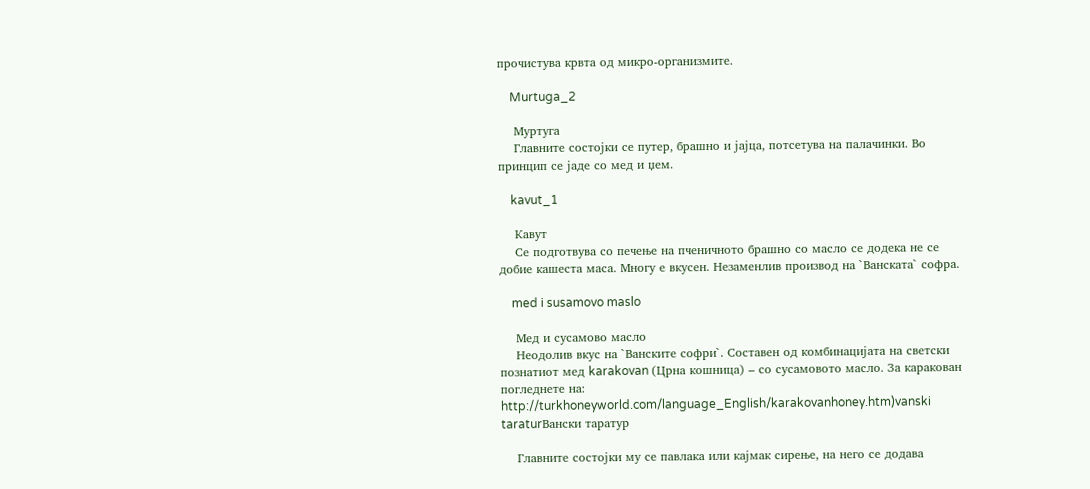прочистува крвта од микро-организмите.

    Murtuga_2

    Муртуга
    Главните состојки се путер, брашно и јајца, потсетува на палачинки. Во принцип се јаде со мед и џем.

    kavut_1

    Кавут
    Се подготвува со печење на пченичното брашно со масло се додека не се добие кашеста маса. Многу е вкусен. Незаменлив производ на `Ванската` софра.

    med i susamovo maslo

    Мед и сусамово масло
    Неодолив вкус на `Ванските софри`. Составен од комбинацијата на светски познатиот мед karakovan (Црна кошница) – со сусамовото масло. За каракован погледнете на: http://turkhoneyworld.com/language_English/karakovanhoney.htm)vanski taraturВански таратур

    Главните состојки му се павлака или кајмак сирење, на него се додава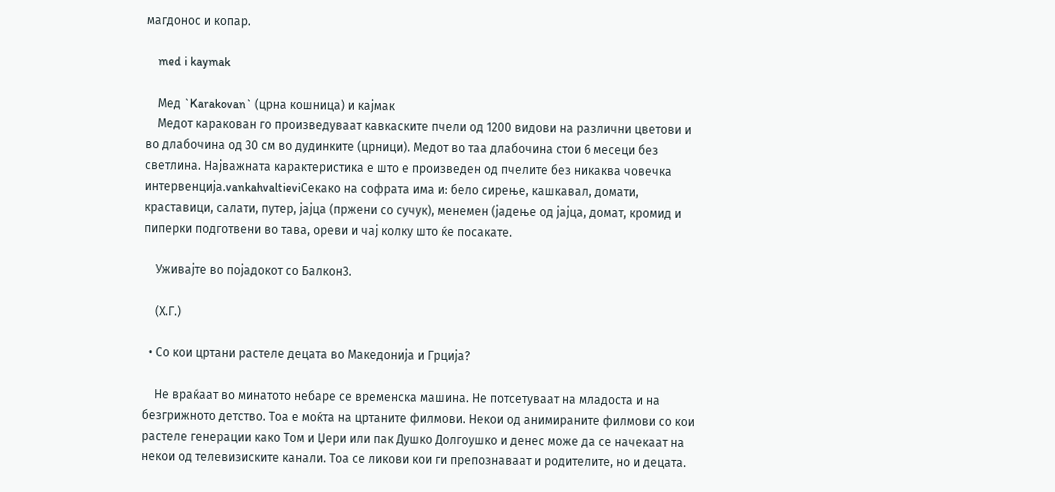магдонос и копар.

    med i kaymak

    Мед `Karakovan` (црна кошница) и кајмак
    Медот каракован го произведуваат кавкаските пчели од 1200 видови на различни цветови и во длабочина од 30 см во дудинките (црници). Медот во таа длабочина стои 6 месеци без светлина. Најважната карактеристика е што е произведен од пчелите без никаква човечка интервенција.vankahvaltieviСекако на софрата има и: бело сирење, кашкавал, домати, краставици, салати, путер, јајца (пржени со сучук), менемен (јадење од јајца, домат, кромид и пиперки подготвени во тава, ореви и чај колку што ќе посакате.

    Уживајте во појадокот со Балкон3.

    (Х.Г.)

  • Со кои цртани растеле децата во Македонија и Грција?

    Не враќаат во минатото небаре се временска машина. Не потсетуваат на младоста и на безгрижното детство. Тоа е моќта на цртаните филмови. Некои од анимираните филмови со кои растеле генерации како Том и Џери или пак Душко Долгоушко и денес може да се начекаат на некои од телевизиските канали. Тоа се ликови кои ги препознаваат и родителите, но и децата.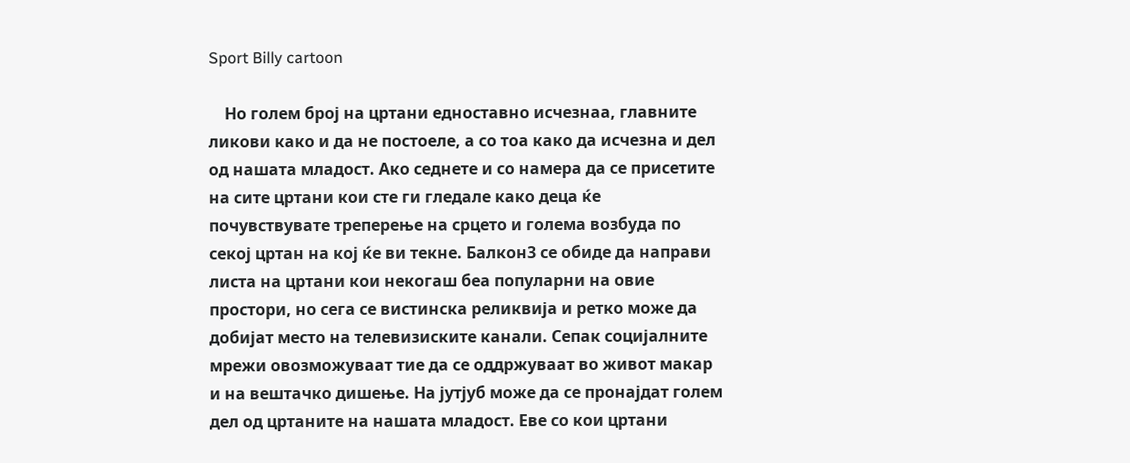Sport Billy cartoon

    Но голем број на цртани едноставно исчезнаа, главните ликови како и да не постоеле, а со тоа како да исчезна и дел од нашата младост. Ако седнете и со намера да се присетите на сите цртани кои сте ги гледале како деца ќе почувствувате треперење на срцето и голема возбуда по секој цртан на кој ќе ви текне. Балкон3 се обиде да направи листа на цртани кои некогаш беа популарни на овие простори, но сега се вистинска реликвија и ретко може да добијат место на телевизиските канали. Сепак социјалните мрежи овозможуваат тие да се оддржуваат во живот макар и на вештачко дишење. На јутјуб може да се пронајдат голем дел од цртаните на нашата младост. Еве со кои цртани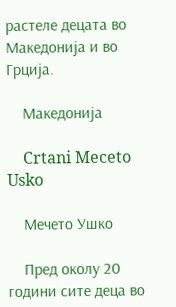растеле децата во Македонија и во Грција.

    Македонија

    Crtani Meceto Usko

    Мечето Ушко

    Пред околу 20 години сите деца во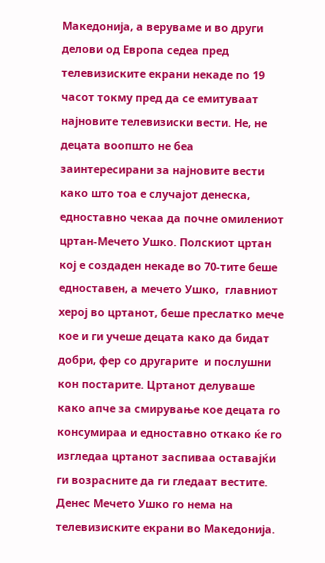Македонија, а веруваме и во други делови од Европа седеа пред телевизиските екрани некаде по 19 часот токму пред да се емитуваат најновите телевизиски вести. Не, не децата воопшто не беа заинтересирани за најновите вести како што тоа е случајот денеска, едноставно чекаа да почне омилениот цртан-Мечето Ушко. Полскиот цртан кој е создаден некаде во 70-тите беше едноставен, а мечето Ушко,  главниот херој во цртанот, беше преслатко мече кое и ги учеше децата како да бидат добри, фер со другарите  и послушни кон постарите. Цртанот делуваше како апче за смирување кое децата го консумираа и едноставно откако ќе го изгледаа цртанот заспиваа оставајќи ги возрасните да ги гледаат вестите. Денес Мечето Ушко го нема на телевизиските екрани во Македонија.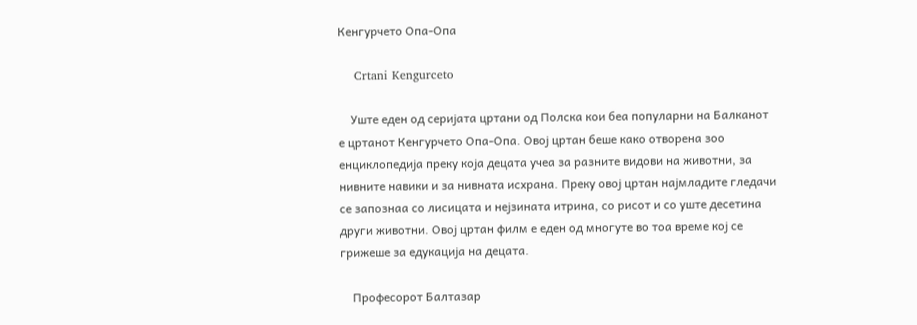Кенгурчето Опа-Опа

    Crtani Kengurceto

    Уште еден од серијата цртани од Полска кои беа популарни на Балканот е цртанот Кенгурчето Опа-Опа. Овој цртан беше како отворена зоо енциклопедија преку која децата учеа за разните видови на животни, за нивните навики и за нивната исхрана. Преку овој цртан најмладите гледачи се запознаа со лисицата и нејзината итрина, со рисот и со уште десетина други животни. Овој цртан филм е еден од многуте во тоа време кој се грижеше за едукација на децата.

    Професорот Балтазар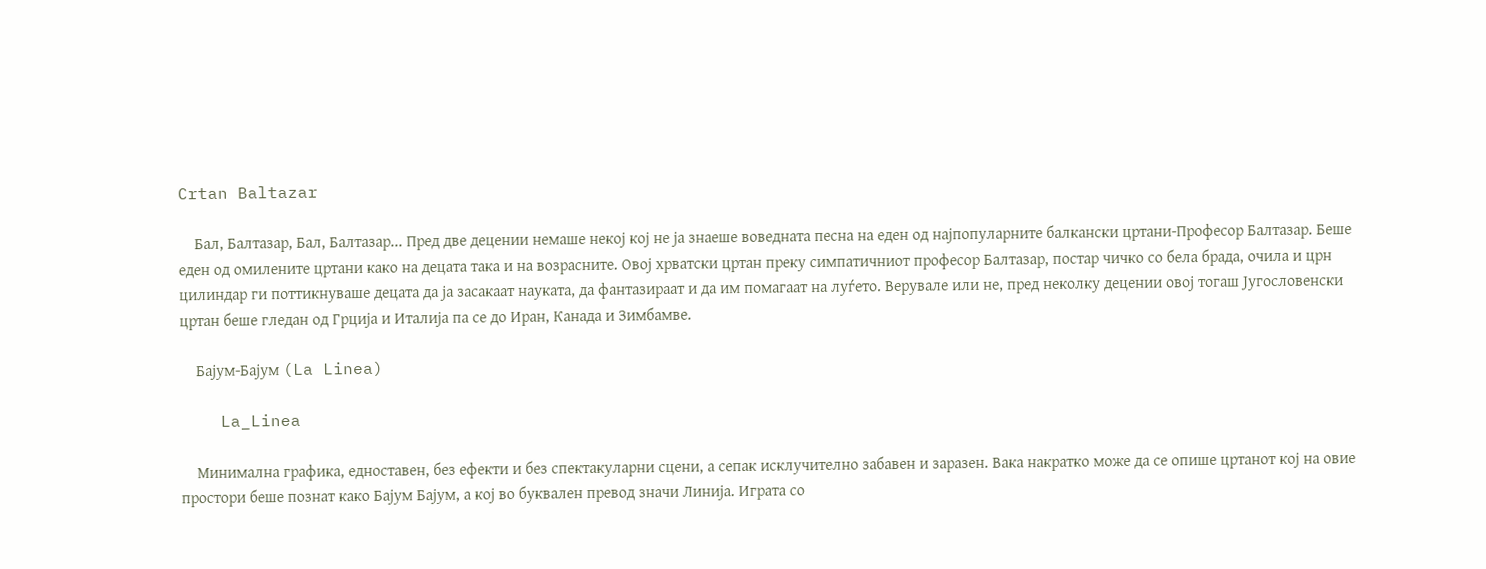Crtan Baltazar

    Бал, Балтазар, Бал, Балтазар... Пред две децении немаше некој кој не ја знаеше воведната песна на еден од најпопуларните балкански цртани-Професор Балтазар. Беше еден од омилените цртани како на децата така и на возрасните. Овој хрватски цртан преку симпатичниот професор Балтазар, постар чичко со бела брада, очила и црн цилиндар ги поттикнуваше децата да ја засакаат науката, да фантазираат и да им помагаат на луѓето. Верувале или не, пред неколку децении овој тогаш Југословенски цртан беше гледан од Грција и Италија па се до Иран, Канада и Зимбамве.

    Бајум-Бајум (La Linea)

    La_Linea

    Минимална графика, едноставен, без ефекти и без спектакуларни сцени, а сепак исклучително забавен и заразен. Вака накратко може да се опише цртанот кој на овие простори беше познат како Бајум Бајум, а кој во буквален превод значи Линија. Играта со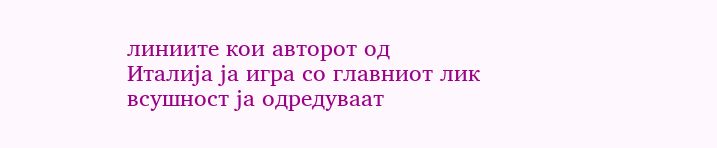линиите кои авторот од Италија ја игра со главниот лик всушност ја одредуваат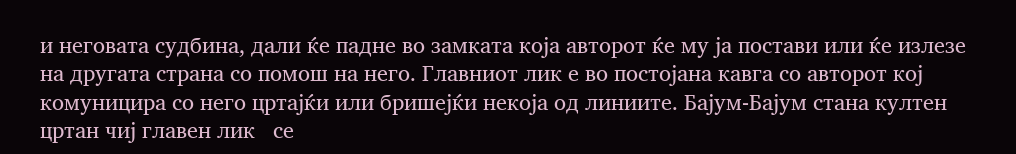и неговата судбина, дали ќе падне во замката која авторот ќе му ја постави или ќе излезе на другата страна со помош на него. Главниот лик е во постојана кавга со авторот кој комуницира со него цртајќи или бришејќи некоја од линиите. Бајум-Бајум стана култен цртан чиј главен лик   се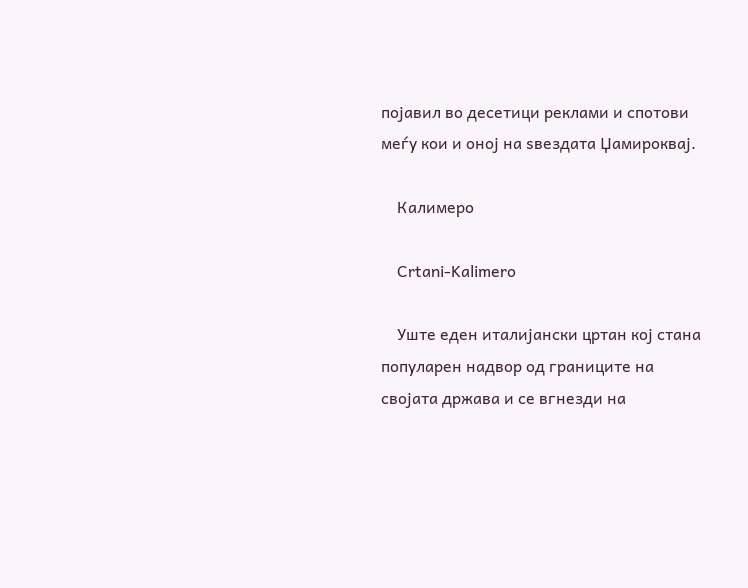појавил во десетици реклами и спотови меѓу кои и оној на ѕвездата Џамироквај.

    Калимеро

    Crtani-Kalimero

    Уште еден италијански цртан кој стана популарен надвор од границите на својата држава и се вгнезди на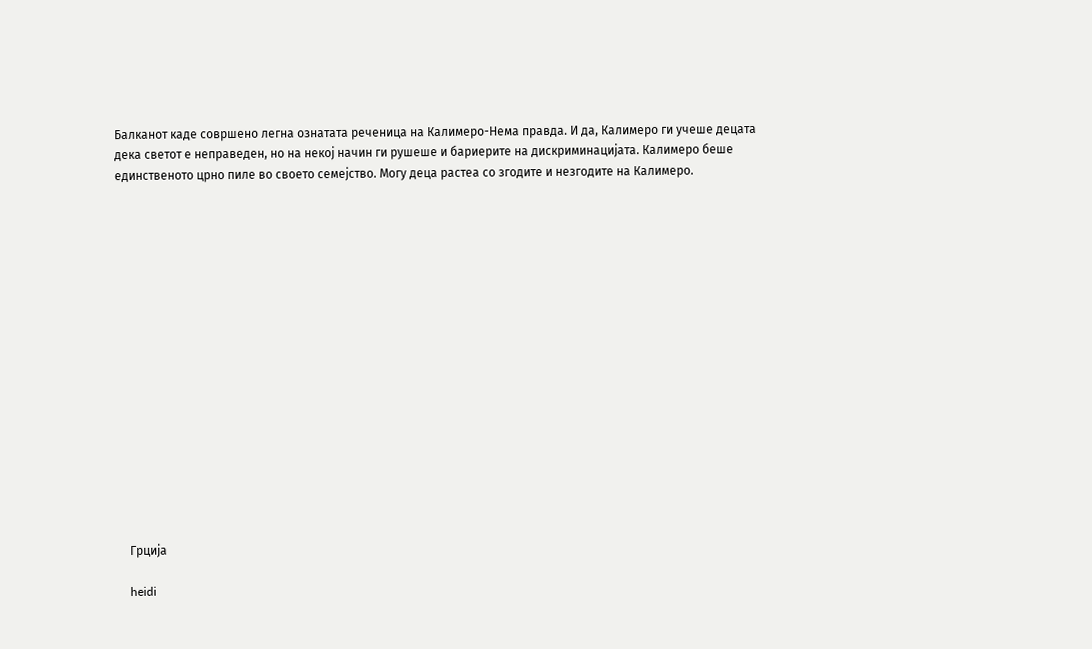Балканот каде совршено легна ознатата реченица на Калимеро-Нема правда. И да, Калимеро ги учеше децата дека светот е неправеден, но на некој начин ги рушеше и бариерите на дискриминацијата. Калимеро беше единственото црно пиле во своето семејство. Могу деца растеа со згодите и незгодите на Калимеро.

















    Грција

    heidi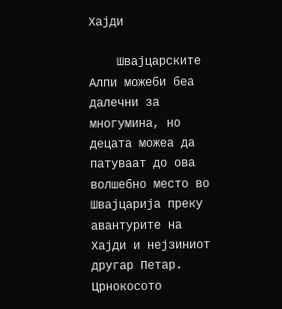Хајди

    Швајцарските Алпи можеби беа далечни за многумина, но децата можеа да патуваат до ова волшебно место во Швајцарија преку авантурите на Хајди и нејзиниот другар Петар. Црнокосото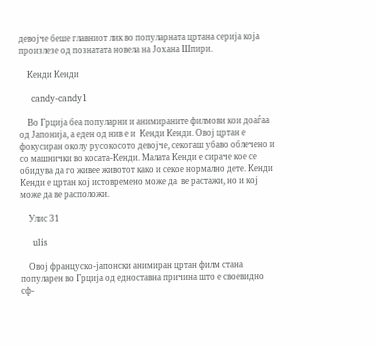девојче беше главниот лик во популарната цртана серија која произлезе од познатата новела на Јохана Шпири.

    Кенди Кенди

    candy-candy1

    Во Грција беа популарни и анимираните филмови кои доаѓаа од Јапонија, а еден од нив е и  Кенди Кенди. Овој цртан е фокусиран околу русокосото девојче, секогаш убаво облечено и со машнички во косата-Кенди. Малата Кенди е сираче кое се обидува да го живее животот како и секое нормално дете. Кенди Кенди е цртан кој истовремено може да  ве растажи, но и кој може да ве расположи.

    Улис 31

    ulis

    Овој француско-јапонски анимиран цртан филм стана популарен во Грција од едноставна причина што е своевидно сф-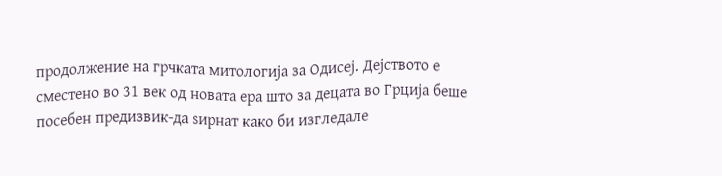продолжение на грчката митологија за Одисеј. Дејството е сместено во 31 век од новата ера што за децата во Грција беше посебен предизвик-да ѕирнат како би изгледале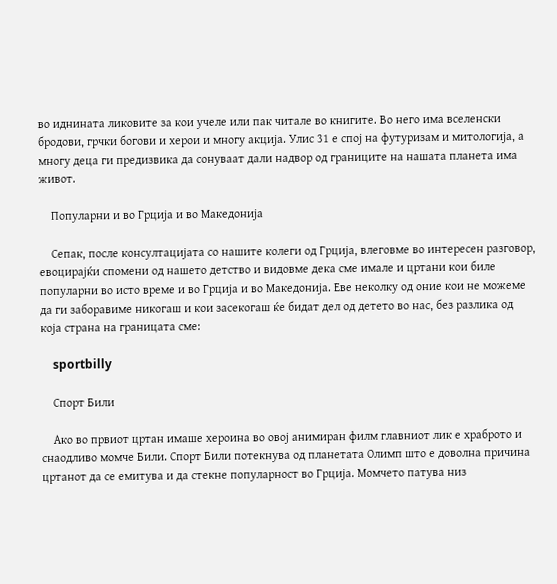во иднината ликовите за кои учеле или пак читале во книгите. Во него има вселенски бродови, грчки богови и херои и многу акција. Улис 31 е спој на футуризам и митологија, а многу деца ги предизвика да сонуваат дали надвор од границите на нашата планета има живот.

    Популарни и во Грција и во Македонија

    Сепак, после консултацијата со нашите колеги од Грција, влеговме во интересен разговор, евоцирајќи спомени од нашето детство и видовме дека сме имале и цртани кои биле популарни во исто време и во Грција и во Македонија. Еве неколку од оние кои не можеме да ги заборавиме никогаш и кои засекогаш ќе бидат дел од детето во нас, без разлика од која страна на границата сме:

    sportbilly

    Спорт Били

    Ако во првиот цртан имаше хероина во овој анимиран филм главниот лик е храброто и снаодливо момче Били. Спорт Били потекнува од планетата Олимп што е доволна причина цртанот да се емитува и да стекне популарност во Грција. Момчето патува низ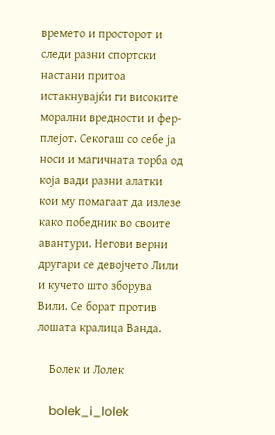времето и просторот и следи разни спортски настани притоа истакнувајќи ги високите морални вредности и фер-плејот. Секогаш со себе ја носи и магичната торба од која вади разни алатки кои му помагаат да излезе како победник во своите авантури. Негови верни другари се девојчето Лили и кучето што зборува Вили. Се борат против лошата кралица Ванда.

    Болек и Лолек

    bolek_i_lolek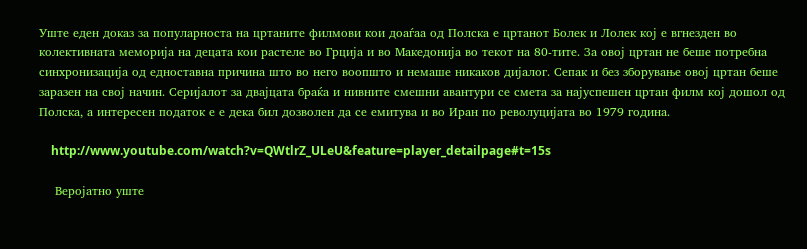Уште еден доказ за популарноста на цртаните филмови кои доаѓаа од Полска е цртанот Болек и Лолек кој е вгнезден во колективната меморија на децата кои растеле во Грција и во Македонија во текот на 80-тите. За овој цртан не беше потребна синхронизација од едноставна причина што во него воопшто и немаше никаков дијалог. Сепак и без зборување овој цртан беше заразен на свој начин. Серијалот за двајцата браќа и нивните смешни авантури се смета за најуспешен цртан филм кој дошол од Полска, а интересен податок е е дека бил дозволен да се емитува и во Иран по револуцијата во 1979 година.

    http://www.youtube.com/watch?v=QWtlrZ_ULeU&feature=player_detailpage#t=15s

    Веројатно уште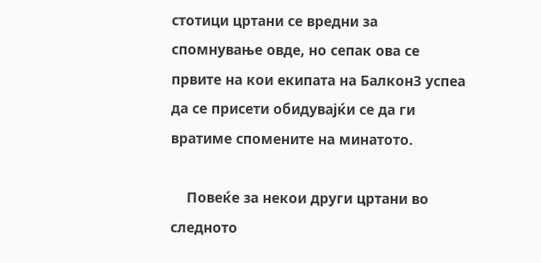стотици цртани се вредни за спомнување овде, но сепак ова се првите на кои екипата на Балкон3 успеа да се присети обидувајќи се да ги вратиме спомените на минатото.

    Повеќе за некои други цртани во следното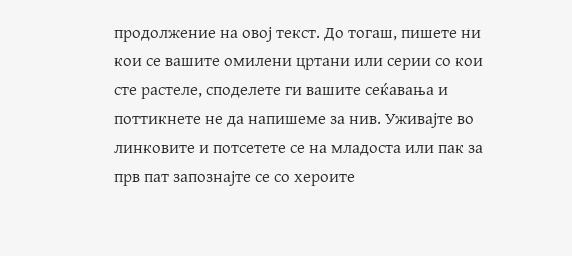продолжение на овој текст. До тогаш, пишете ни кои се вашите омилени цртани или серии со кои сте растеле, споделете ги вашите сеќавања и поттикнете не да напишеме за нив. Уживајте во линковите и потсетете се на младоста или пак за прв пат запознајте се со хероите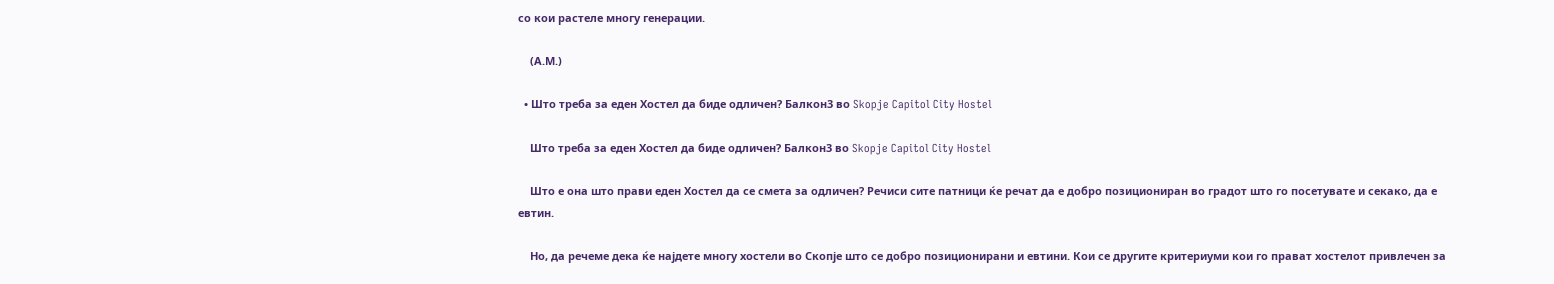со кои растеле многу генерации.

    (А.М.)

  • Што треба за еден Хостел да биде одличен? Балкон3 во Skopje Capitol City Hostel

    Што треба за еден Хостел да биде одличен? Балкон3 во Skopje Capitol City Hostel

    Што е она што прави еден Хостел да се смета за одличен? Речиси сите патници ќе речат да е добро позициониран во градот што го посетувате и секако, да е евтин.

    Но, да речеме дека ќе најдете многу хостели во Скопје што се добро позиционирани и евтини. Кои се другите критериуми кои го прават хостелот привлечен за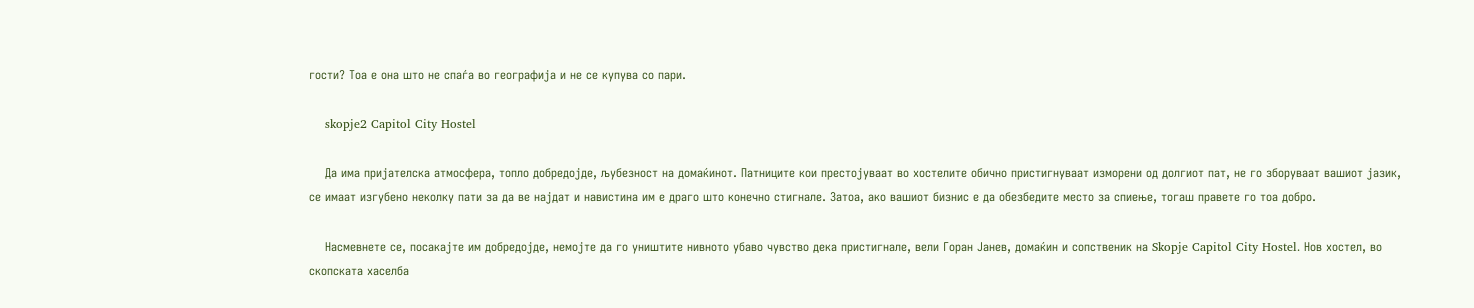гости? Тоа е она што не спаѓа во географија и не се купува со пари.

    skopje2 Capitol City Hostel

    Да има пријателска атмосфера, топло добредојде, љубезност на домаќинот. Патниците кои престојуваат во хостелите обично пристигнуваат изморени од долгиот пат, не го зборуваат вашиот јазик, се имаат изгубено неколку пати за да ве најдат и навистина им е драго што конечно стигнале. Затоа, ако вашиот бизнис е да обезбедите место за спиење, тогаш правете го тоа добро.

    Насмевнете се, посакајте им добредојде, немојте да го уништите нивното убаво чувство дека пристигнале, вели Горан Јанев, домаќин и сопственик на Skopje Capitol City Hostel. Нов хостел, во скопската хаселба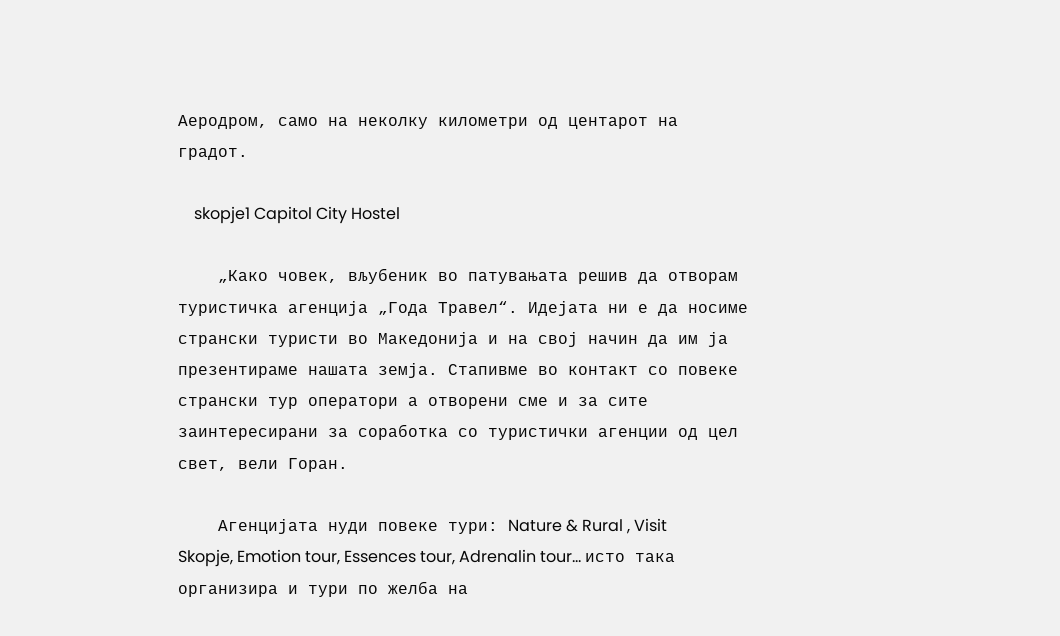Аеродром, само на неколку километри од центарот на градот.

    skopje1 Capitol City Hostel

    „Како човек, вљубеник во патувањата решив да отворам туристичка агенција „Года Травел“. Идејата ни е да носиме странски туристи во Македонија и на свој начин да им ја презентираме нашата земја. Стапивме во контакт со повеке странски тур оператори а отворени сме и за сите заинтересирани за соработка со туристички агенции од цел свет, вели Горан.

    Агенцијата нуди повеке тури: Nature & Rural , Visit Skopje, Emotion tour, Essences tour, Adrenalin tour… исто така организира и тури по желба на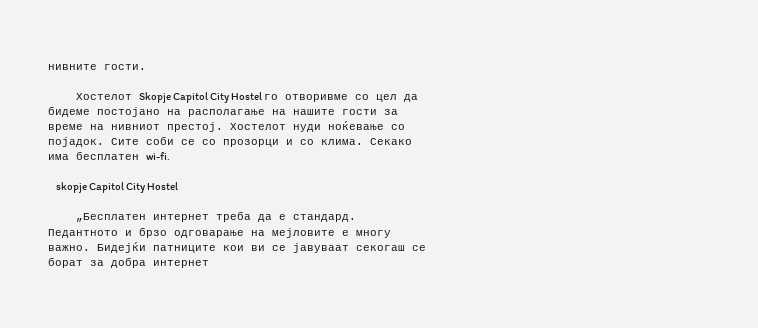нивните гости.

    Хостелот Skopje Capitol City Hostel го отворивме со цел да бидеме постојано на располагање на нашите гости за време на нивниот престој. Хостелот нуди ноќевање со појадок. Сите соби се со прозорци и со клима. Секако има бесплатен wi-fi.

    skopje Capitol City Hostel

    „Бесплатен интернет треба да е стандард.  Педантното и брзо одговарање на мејловите е многу важно. Бидејќи патниците кои ви се јавуваат секогаш се борат за добра интернет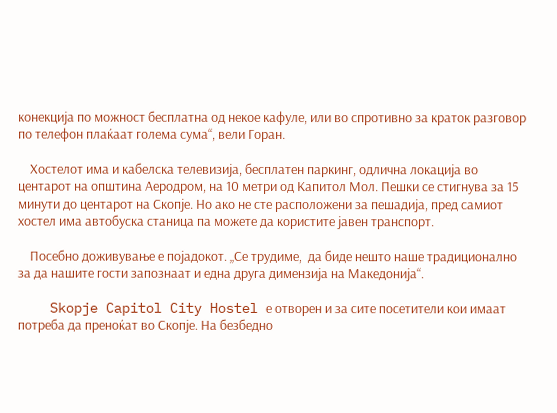конекција по можност бесплатна од некое кафуле, или во спротивно за краток разговор по телефон плаќаат голема сума“, вели Горан.

    Хостелот има и кабелска телевизија, бесплатен паркинг, одлична локација во центарот на општина Аеродром, на 10 метри од Капитол Мол. Пешки се стигнува за 15 минути до центарот на Скопје. Но ако не сте расположени за пешадија, пред самиот хостел има автобуска станица па можете да користите јавен транспорт.

    Посебно доживување е појадокот. „Се трудиме,  да биде нешто наше традиционално за да нашите гости запознаат и една друга димензија на Македонија“.

    Skopje Capitol City Hostel е отворен и за сите посетители кои имаат потреба да преноќат во Скопје. На безбедно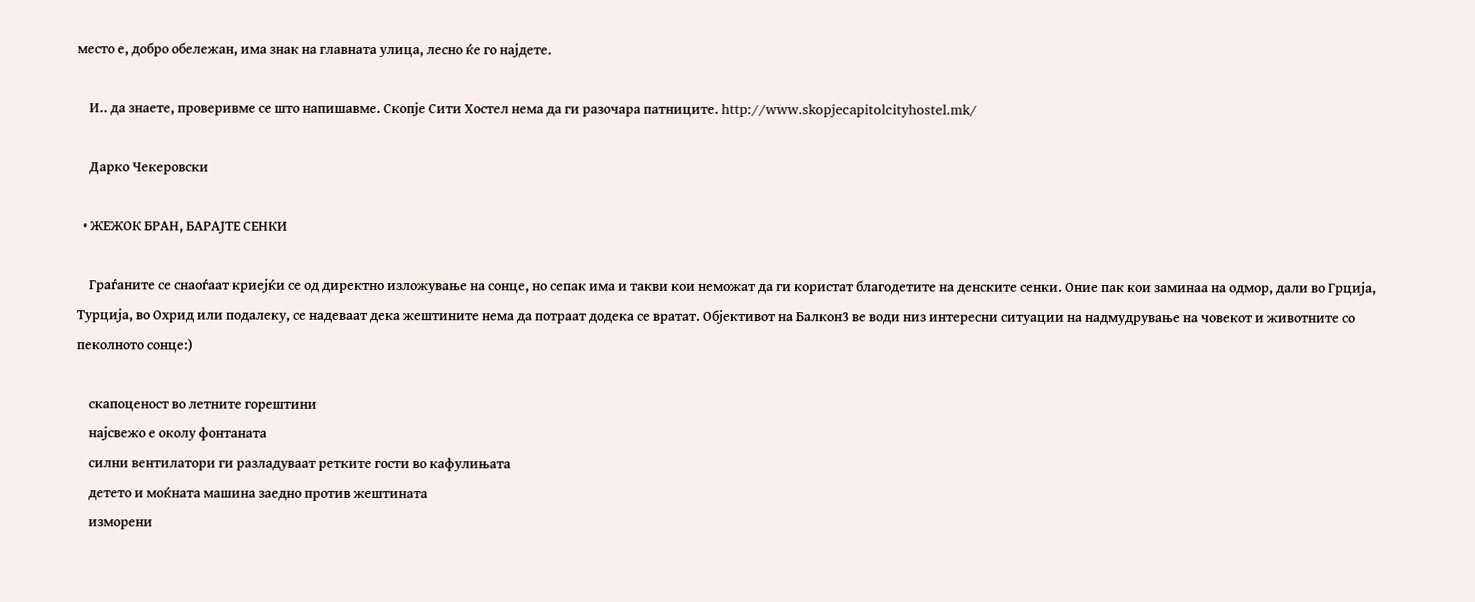место е, добро обележан, има знак на главната улица, лесно ќе го најдете.

    И.. да знаете, проверивме се што напишавме. Скопје Сити Хостел нема да ги разочара патниците. http://www.skopjecapitolcityhostel.mk/

    Дарко Чекеровски

  • ЖЕЖОК БРАН, БАРАЈТЕ СЕНКИ

    Граѓаните се снаоѓаат криејќи се од директно изложување на сонце, но сепак има и такви кои неможат да ги користат благодетите на денските сенки. Оние пак кои заминаа на одмор, дали во Грција, Турција, во Охрид или подалеку, се надеваат дека жештините нема да потраат додека се вратат. Објективот на Балкон3 ве води низ интересни ситуации на надмудрување на човекот и животните со пеколното сонце:)

    скапоценост во летните горештини
    најсвежо е околу фонтаната
    силни вентилатори ги разладуваат ретките гости во кафулињата
    детето и моќната машина заедно против жештината
    изморени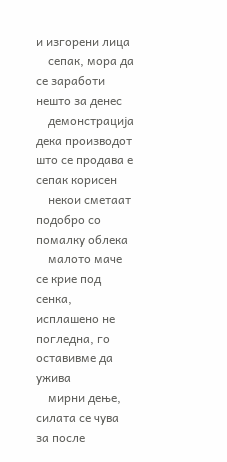и изгорени лица
    сепак, мора да се заработи нешто за денес
    демонстрација дека производот што се продава е сепак корисен
    некои сметаат подобро со помалку облека
    малото маче се крие под сенка, исплашено не погледна, го оставивме да ужива
    мирни дење, силата се чува за после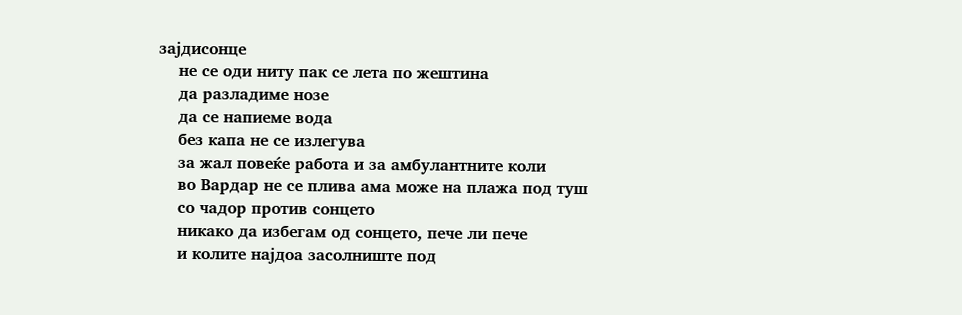зајдисонце
    не се оди ниту пак се лета по жештина
    да разладиме нозе
    да се напиеме вода
    без капа не се излегува
    за жал повеќе работа и за амбулантните коли
    во Вардар не се плива ама може на плажа под туш
    со чадор против сонцето
    никако да избегам од сонцето, пече ли пече
    и колите најдоа засолниште под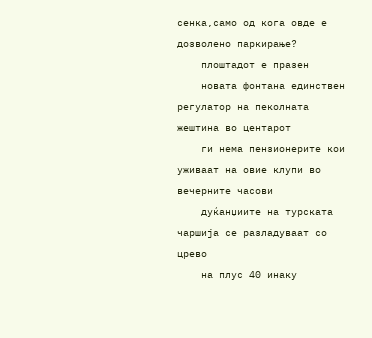сенка,само од кога овде е дозволено паркирање?
    плоштадот е празен
    новата фонтана единствен регулатор на пеколната жештина во центарот
    ги нема пензионерите кои уживаат на овие клупи во вечерните часови
    дуќанџиите на турската чаршија се разладуваат со црево
    на плус 40 инаку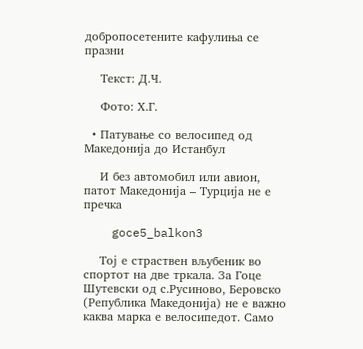добропосетените кафулиња се празни

    Текст: Д.Ч.

    Фото: Х.Г.

  • Патување со велосипед од Македонија до Истанбул

    И без автомобил или авион, патот Македонија – Турција не е пречка

    goce5_balkon3

    Тој е страствен вљубеник во спортот на две тркала. За Гоце Шутевски од с.Русиново, Беровско (Република Македонија) не е важно каква марка е велосипедот. Само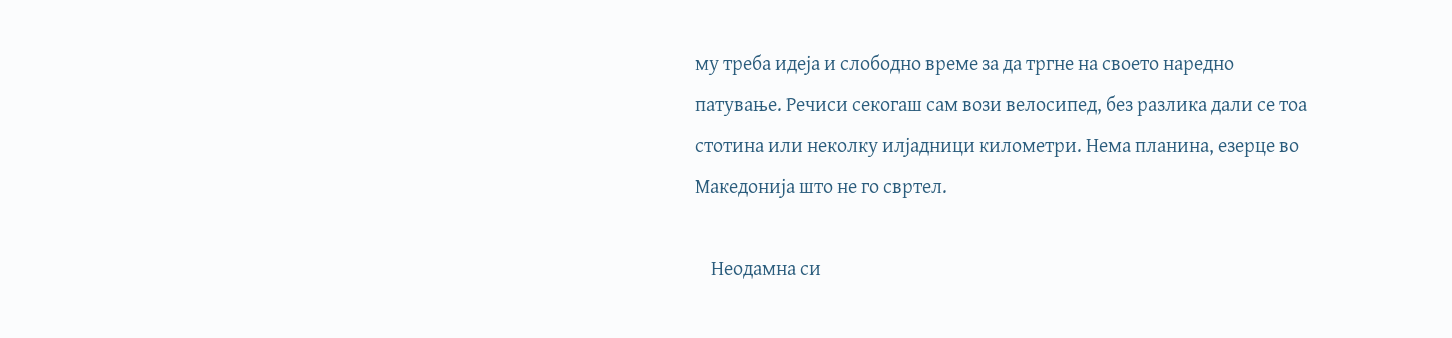му треба идеја и слободно време за да тргне на своето наредно патување. Речиси секогаш сам вози велосипед, без разлика дали се тоа стотина или неколку илјадници километри. Нема планина, езерце во Македонија што не го свртел.

    Неодамна си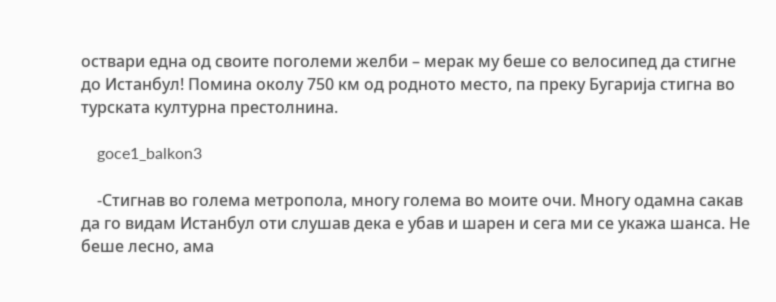оствари една од своите поголеми желби – мерак му беше со велосипед да стигне до Истанбул! Помина околу 750 км од родното место, па преку Бугарија стигна во турската културна престолнина.

    goce1_balkon3

    -Стигнав во голема метропола, многу голема во моите очи. Многу одамна сакав да го видам Истанбул оти слушав дека е убав и шарен и сега ми се укажа шанса. Не беше лесно, ама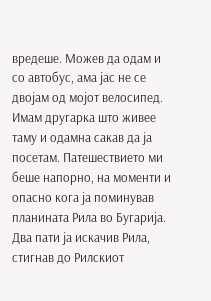вредеше. Можев да одам и со автобус, ама јас не се двојам од мојот велосипед. Имам другарка што живее таму и одамна сакав да ја посетам. Патешествието ми беше напорно, на моменти и опасно кога ја поминував планината Рила во Бугарија. Два пати ја искачив Рила, стигнав до Рилскиот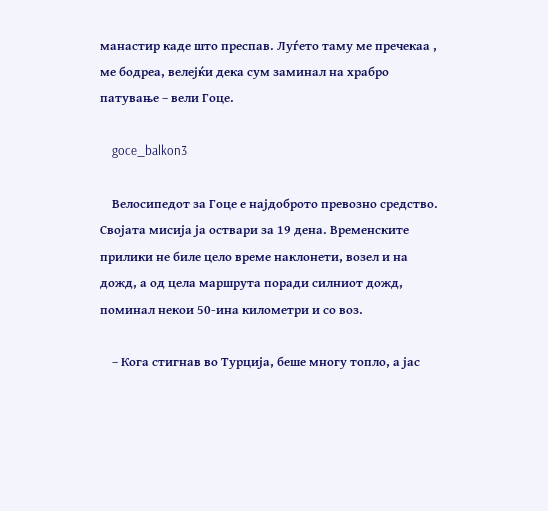манастир каде што преспав. Луѓето таму ме пречекаа , ме бодреа, велејќи дека сум заминал на храбро патување – вели Гоце.

    goce_balkon3

    Велосипедот за Гоце е најдоброто превозно средство. Својата мисија ја оствари за 19 дена. Временските прилики не биле цело време наклонети, возел и на дожд, а од цела маршрута поради силниот дожд, поминал некои 50-ина километри и со воз.

    – Кога стигнав во Турција, беше многу топло, а јас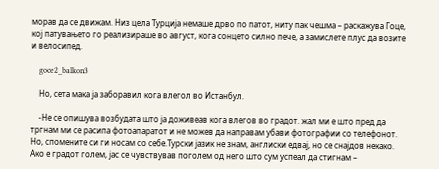морав да се движам. Низ цела Турција немаше дрво по патот, ниту пак чешма – раскажува Гоце, кој патувањето го реализираше во август, кога сонцето силно пече, а замислете плус да возите и велосипед.

    goce2_balkon3

    Но, сета мака ја заборавил кога влегол во Истанбул.

    -Не се опишува возбудата што ја доживеав кога влегов во градот. жал ми е што пред да тргнам ми се расипа фотоапаратот и не можев да направам убави фотографии со телефонот. Но, спомените си ги носам со себе.Турски јазик не знам, англиски едвај, но се снајдов некако. Ако е градот голем, јас се чувствував поголем од него што сум успеал да стигнам –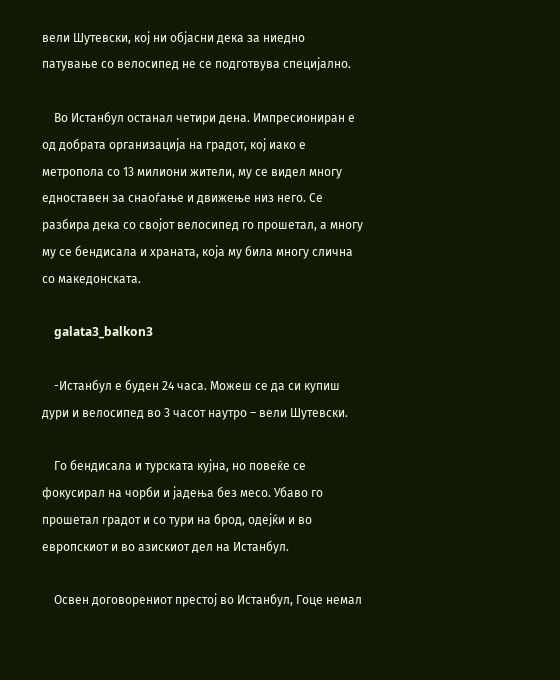вели Шутевски, кој ни објасни дека за ниедно патување со велосипед не се подготвува специјално.

    Во Истанбул останал четири дена. Импресиониран е од добрата организација на градот, кој иако е метропола со 13 милиони жители, му се видел многу едноставен за снаоѓање и движење низ него. Се разбира дека со својот велосипед го прошетал, а многу му се бендисала и храната, која му била многу слична со македонската.

    galata3_balkon3

    -Истанбул е буден 24 часа. Можеш се да си купиш дури и велосипед во 3 часот наутро – вели Шутевски.

    Го бендисала и турската кујна, но повеќе се фокусирал на чорби и јадења без месо. Убаво го прошетал градот и со тури на брод, одејќи и во европскиот и во азискиот дел на Истанбул.

    Освен договорениот престој во Истанбул, Гоце немал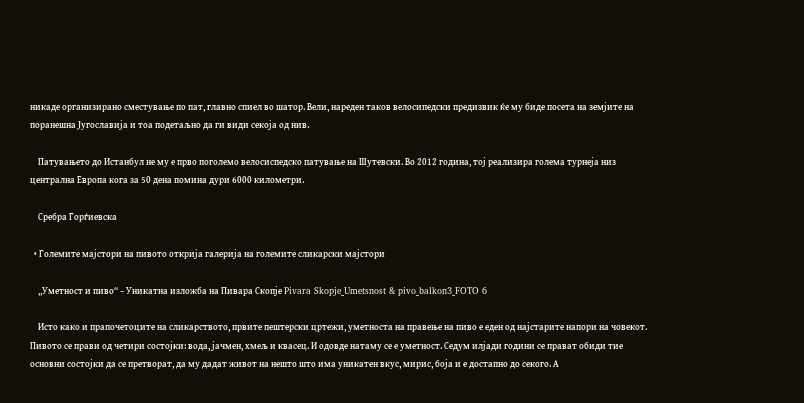никаде организирано сместување по пат, главно спиел во шатор. Вели, нареден таков велосипедски предизвик ќе му биде посета на земјите на поранешна Југославија и тоа подетаљно да ги види секоја од нив.

    Патувањето до Истанбул не му е прво поголемо велосиспедско патување на Шутевски. Во 2012 година, тој реализира голема турнеја низ централна Европа кога за 50 дена помина дури 6000 километри.

    Сребра Ѓорѓиевска

  • Големите мајстори на пивото открија галерија на големите сликарски мајстори

    „Уметност и пиво“ – Уникатна изложба на Пивара Скопје Pivara Skopje_Umetsnost & pivo_balkon3_FOTO 6

    Исто како и прапочетоците на сликарството, првите пештерски цртежи, уметноста на правење на пиво е еден од најстарите напори на човекот. Пивото се прави од четири состојки: вода, јачмен, хмељ и квасец. И одовде натаму се е уметност. Седум илјади години се прават обиди тие основни состојки да се претворат, да му дадат живот на нешто што има уникатен вкус, мирис, боја и е достапно до секого. А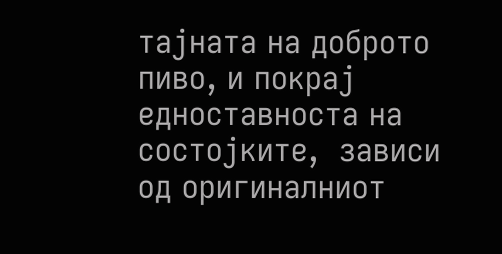тајната на доброто пиво, и покрај едноставноста на состојките,  зависи од оригиналниот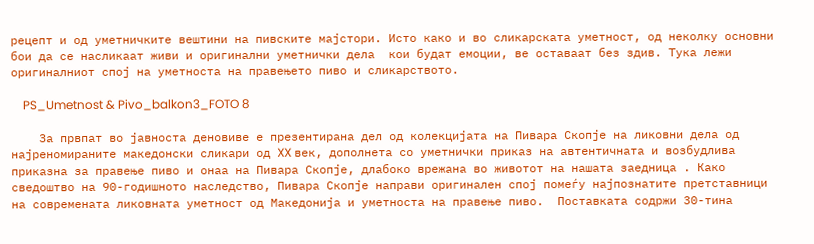рецепт и од уметничките вештини на пивските мајстори. Исто како и во сликарската уметност, од неколку основни бои да се насликаат живи и оригинални уметнички дела  кои будат емоции, ве оставаат без здив. Тука лежи оригиналниот спој на уметноста на правењето пиво и сликарството.

    PS_Umetnost & Pivo_balkon3_FOTO 8

    За првпат во јавноста деновиве е презентирана дел од колекцијата на Пивара Скопје на ликовни дела од најреномираните македонски сликари од XX век, дополнета со уметнички приказ на автентичната и возбудлива приказна за правење пиво и онаа на Пивара Скопје, длабоко врежана во животот на нашата заедница . Како сведоштво на 90-годишното наследство, Пивара Скопје направи оригинален спој помеѓу најпознатите претставници на современата ликовната уметност од Македонија и уметноста на правење пиво.  Поставката содржи 30-тина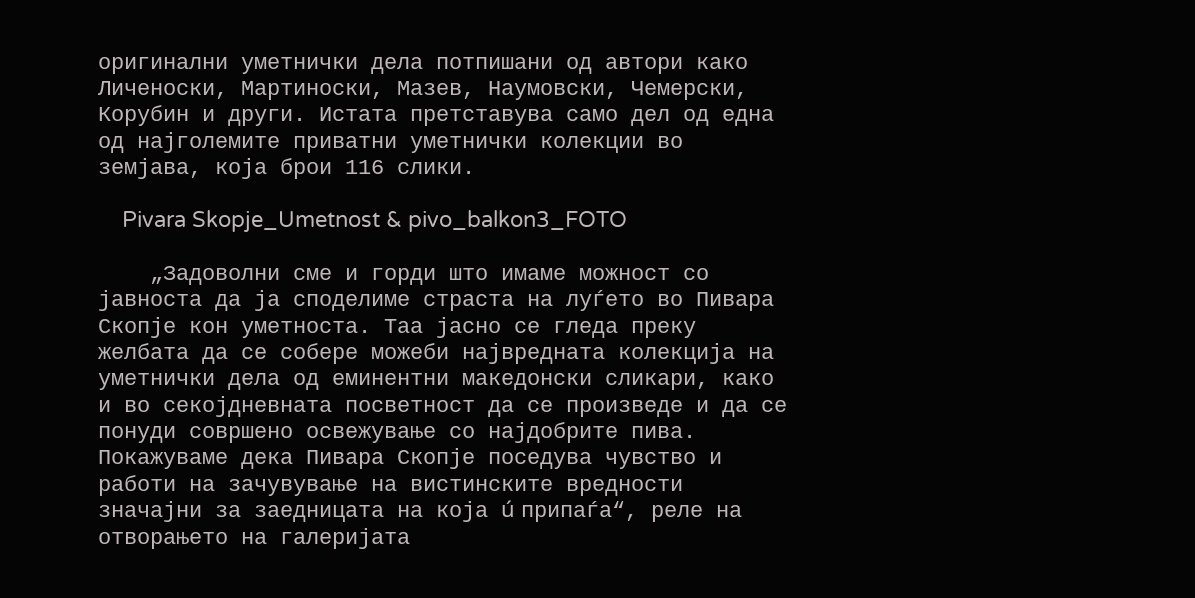оригинални уметнички дела потпишани од автори како Личеноски, Мартиноски, Мазев, Наумовски, Чемерски, Корубин и други. Истата претставува само дел од една од најголемите приватни уметнички колекции во земјава, која брои 116 слики.

    Pivara Skopje_Umetnost & pivo_balkon3_FOTO

    „Задоволни сме и горди што имаме можност со јавноста да ја споделиме страста на луѓето во Пивара Скопје кон уметноста. Таа јасно се гледа преку желбата да се собере можеби највредната колекција на уметнички дела од еминентни македонски сликари, како и во секојдневната посветност да се произведе и да се понуди совршено освежување со најдобрите пива. Покажуваме дека Пивара Скопје поседува чувство и работи на зачувување на вистинските вредности значајни за заедницата на која ú припаѓа“, реле на отворањето на галеријата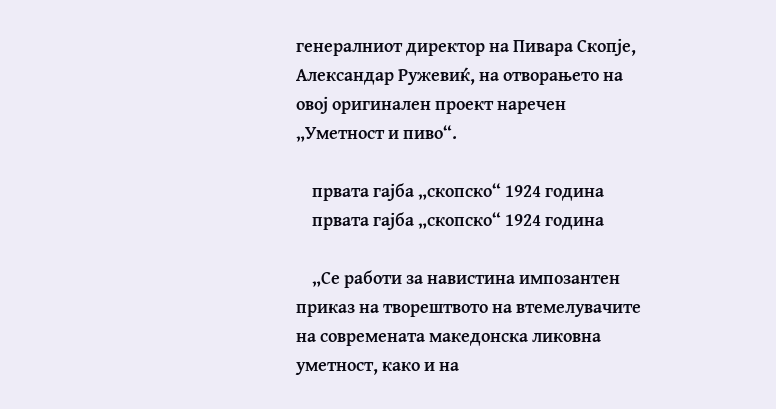генералниот директор на Пивара Скопје, Александар Ружевиќ, на отворањето на овој оригинален проект наречен „Уметност и пиво“.

    првата гајба „скопско“ 1924 година
    првата гајба „скопско“ 1924 година

    „Се работи за навистина импозантен приказ на творештвото на втемелувачите на современата македонска ликовна уметност, како и на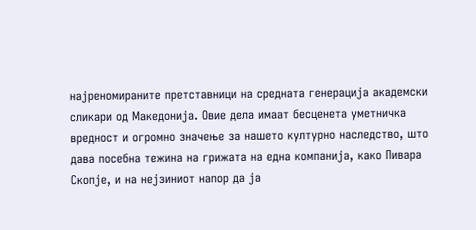најреномираните претставници на средната генерација академски сликари од Македонија. Овие дела имаат бесценета уметничка вредност и огромно значење за нашето културно наследство, што дава посебна тежина на грижата на една компанија, како Пивара Скопје, и на нејзиниот напор да ја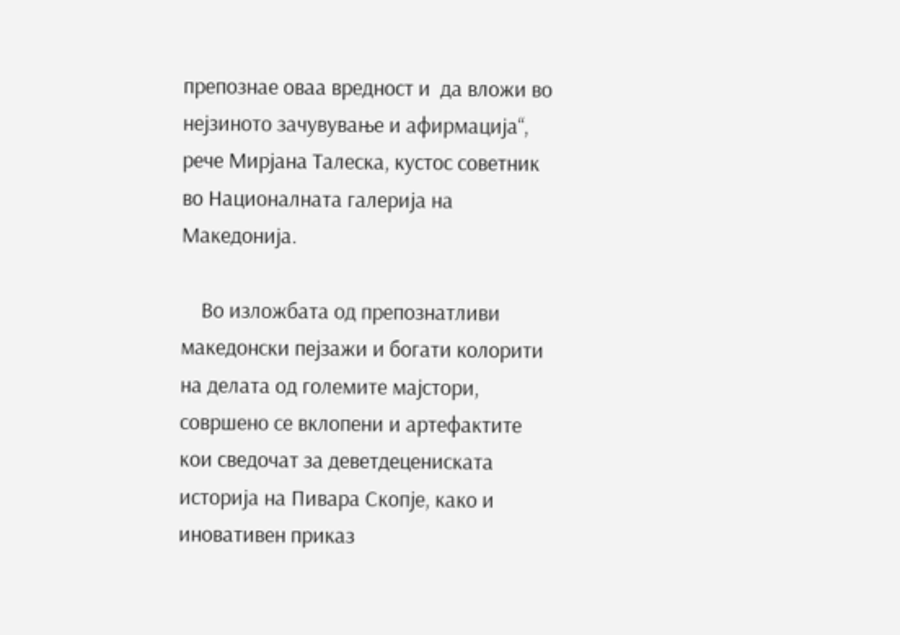препознае оваа вредност и  да вложи во нејзиното зачувување и афирмација“, рече Мирјана Талеска, кустос советник во Националната галерија на Македонија.

    Во изложбата од препознатливи македонски пејзажи и богати колорити на делата од големите мајстори, совршено се вклопени и артефактите кои сведочат за деветдецениската историја на Пивара Скопје, како и иновативен приказ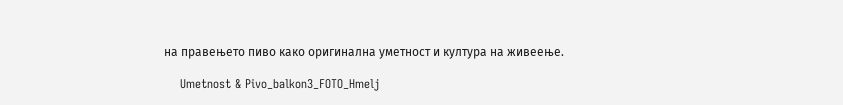на правењето пиво како оригинална уметност и култура на живеење.

    Umetnost & Pivo_balkon3_FOTO_Hmelj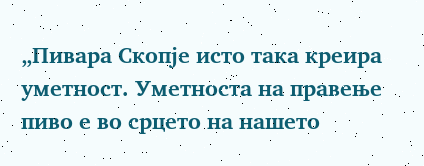„Пивара Скопје исто така креира уметност. Уметноста на правење пиво е во срцето на нашето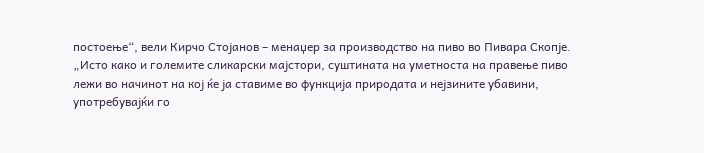постоење“, вели Кирчо Стојанов – менаџер за производство на пиво во Пивара Скопје. „Исто како и големите сликарски мајстори, суштината на уметноста на правење пиво лежи во начинот на кој ќе ја ставиме во функција природата и нејзините убавини, употребувајќи го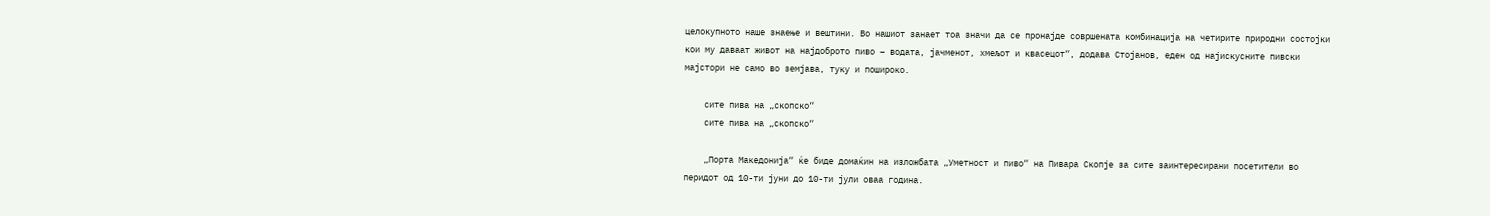целокупното наше знаење и вештини. Во нашиот занает тоа значи да се пронајде совршената комбинација на четирите природни состојки кои му даваат живот на најдоброто пиво – водата, јачменот, хмељот и квасецот“, додава Стојанов, еден од најискусните пивски мајстори не само во земјава, туку и пошироко.

    сите пива на „скопско“
    сите пива на „скопско“

    „Порта Македонија“ ќе биде домаќин на изложбата „Уметност и пиво“ на Пивара Скопје за сите заинтересирани посетители во перидот од 10-ти јуни до 10-ти јули оваа година.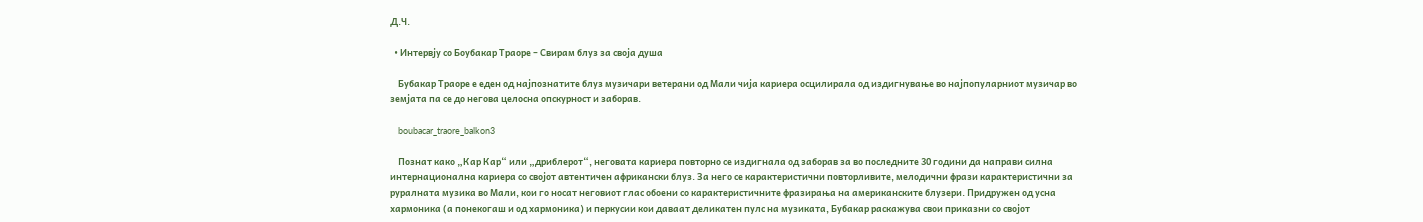Д.Ч.

  • Интервју со Боубакар Траоре – Свирам блуз за своја душа

    Бубакар Траоре е еден од најпознатите блуз музичари ветерани од Мали чија кариера осцилирала од издигнување во најпопуларниот музичар во земјата па се до негова целосна опскурност и заборав.

    boubacar_traore_balkon3

    Познат како „Кар Кар“ или „дриблерот“, неговата кариера повторно се издигнала од заборав за во последните 30 години да направи силна интернационална кариера со својот автентичен африкански блуз. За него се карактеристични повторливите, мелодични фрази карактеристични за руралната музика во Мали, кои го носат неговиот глас обоени со карактеристичните фразирања на американските блузери. Придружен од усна хармоника (а понекогаш и од хармоника) и перкусии кои даваат деликатен пулс на музиката, Бубакар раскажува свои приказни со својот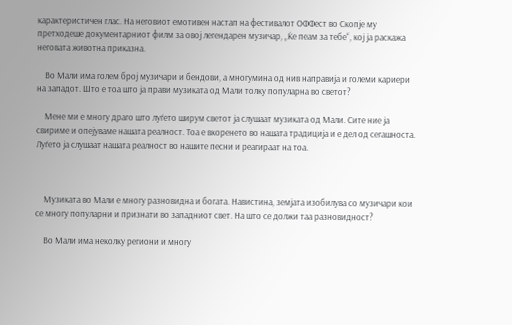карактеристичен глас. На неговиот емотивен настап на фестивалот ОФФест во Скопје му претходеше документарниот филм за овој легендарен музичар, „Ќе пеам за тебе“, кој ја раскажа неговата животна приказна.

    Во Мали има голем број музичари и бендови, а многумина од нив направија и големи кариери на западот. Што е тоа што ја прави музиката од Мали толку популарна во светот?

    Мене ми е многу драго што луѓето ширум светот ја слушаат музиката од Мали. Сите ние ја свириме и опејуваме нашата реалност. Тоа е вкоренето во нашата традиција и е дел од сегашноста. Луѓето ја слушаат нашата реалност во нашите песни и реагираат на тоа.



    Музиката во Мали е многу разновидна и богата. Навистина, земјата изобилува со музичари кои се многу популарни и признати во западниот свет. На што се должи таа разновидност?

    Во Мали има неколку региони и многу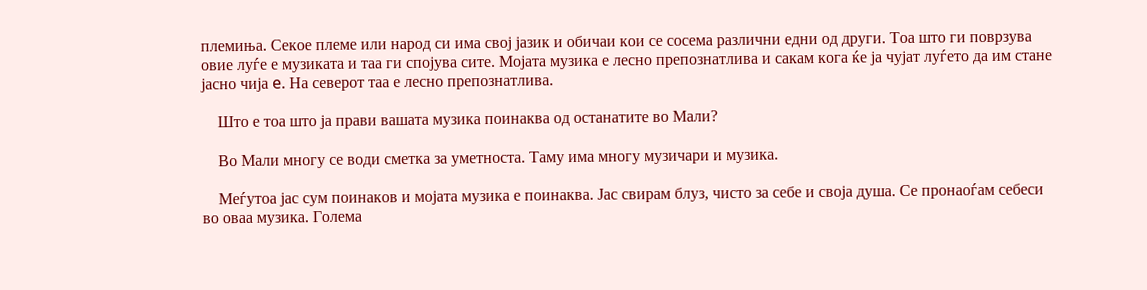племиња. Секое племе или народ си има свој јазик и обичаи кои се сосема различни едни од други. Тоа што ги поврзува овие луѓе е музиката и таа ги спојува сите. Мојата музика е лесно препознатлива и сакам кога ќе ја чујат луѓето да им стане јасно чија e. На северот таа е лесно препознатлива.

    Што е тоа што ја прави вашата музика поинаква од останатите во Мали?

    Во Мали многу се води сметка за уметноста. Таму има многу музичари и музика.

    Меѓутоа јас сум поинаков и мојата музика е поинаква. Јас свирам блуз, чисто за себе и своја душа. Се пронаоѓам себеси во оваа музика. Голема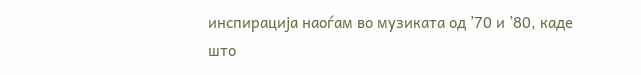инспирација наоѓам во музиката од ’70 и ’80, каде што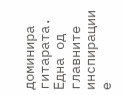доминира гитарата. Една од главните инспирации е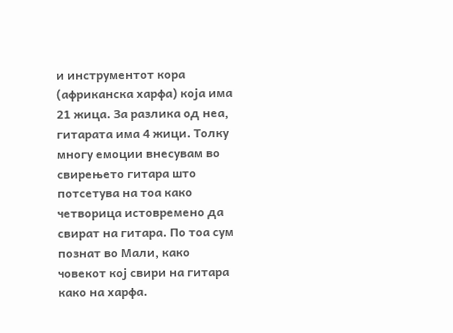и инструментот кора (африканска харфа) која има 21 жица. За разлика од неа, гитарата има 4 жици. Толку многу емоции внесувам во свирењето гитара што потсетува на тоа како четворица истовремено да свират на гитара. По тоа сум познат во Мали, како човекот кој свири на гитара како на харфа.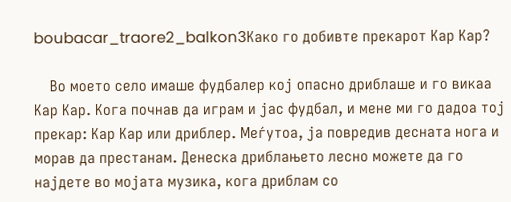boubacar_traore2_balkon3Како го добивте прекарот Кар Кар?

    Во моето село имаше фудбалер кој опасно дриблаше и го викаа Кар Кар. Кога почнав да играм и јас фудбал, и мене ми го дадоа тој прекар: Кар Кар или дриблер. Меѓутоа, ја повредив десната нога и морав да престанам. Денеска дриблањето лесно можете да го најдете во мојата музика, кога дриблам со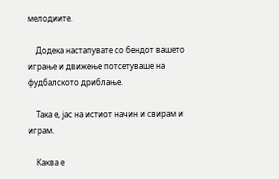мелодиите.

    Додека настапувате со бендот вашето играње и движење потсетуваше на фудбалското дриблање.

    Така е, јас на истиот начин и свирам и играм.

    Каква е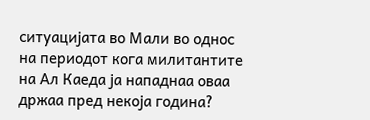ситуацијата во Мали во однос на периодот кога милитантите на Ал Каеда ја нападнаа оваа држаа пред некоја година?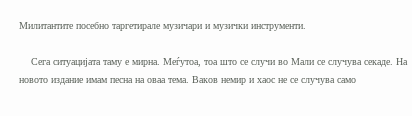Милитантите посебно таргетирале музичари и музички инструменти.

    Сега ситуацијата таму е мирна. Меѓутоа, тоа што се случи во Мали се случува секаде. На новото издание имам песна на оваа тема. Ваков немир и хаос не се случува само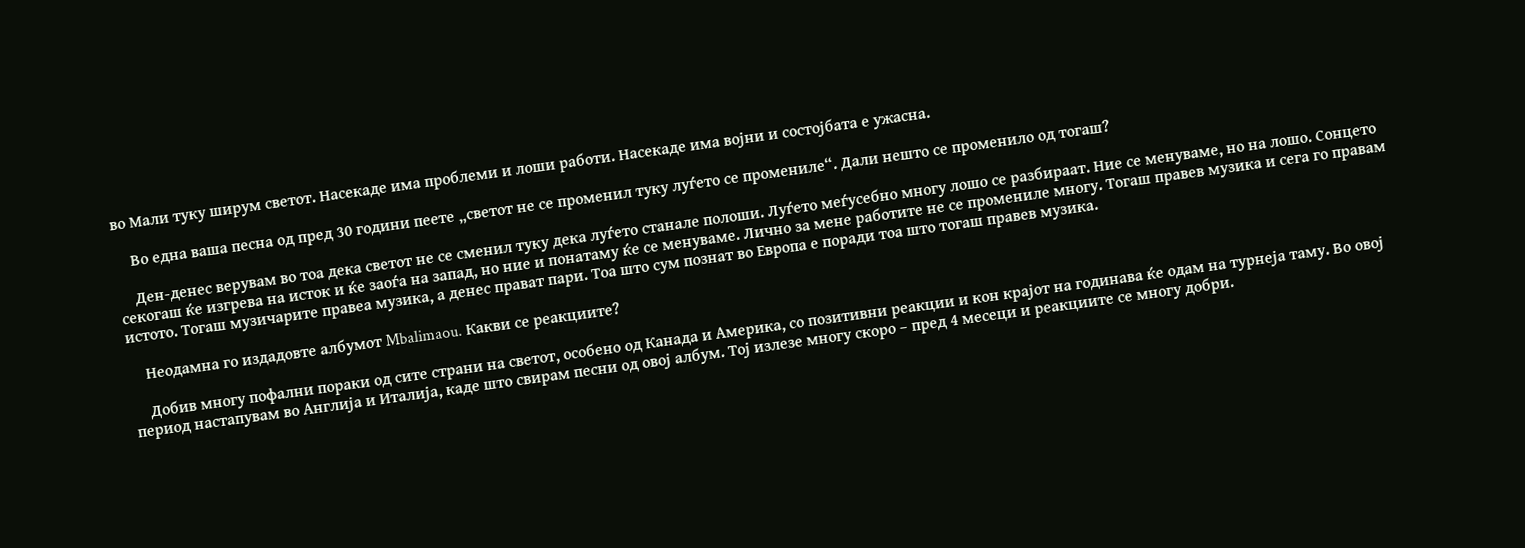во Мали туку ширум светот. Насекаде има проблеми и лоши работи. Насекаде има војни и состојбата е ужасна.

    Во една ваша песна од пред 30 години пеете „светот не се променил туку луѓето се промениле“. Дали нешто се променило од тогаш?

    Ден-денес верувам во тоа дека светот не се сменил туку дека луѓето станале полоши. Луѓето меѓусебно многу лошо се разбираат. Ние се менуваме, но на лошо. Сонцето секогаш ќе изгрева на исток и ќе заоѓа на запад, но ние и понатаму ќе се менуваме. Лично за мене работите не се промениле многу. Тогаш правев музика и сега го правам истото. Тогаш музичарите правеа музика, а денес прават пари. Тоа што сум познат во Европа е поради тоа што тогаш правев музика.

    Неодамна го издадовте албумот Mbalimaou. Какви се реакциите?

    Добив многу пофални пораки од сите страни на светот, особено од Канада и Америка, со позитивни реакции и кон крајот на годинава ќе одам на турнеја таму. Во овој период настапувам во Англија и Италија, каде што свирам песни од овој албум. Тој излезе многу скоро – пред 4 месеци и реакциите се многу добри.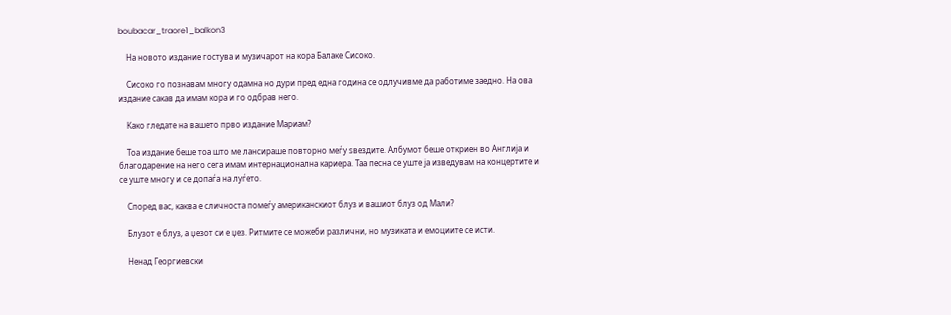boubacar_traore1_balkon3

    На новото издание гостува и музичарот на кора Балаке Сисоко.

    Сисоко го познавам многу одамна но дури пред една година се одлучивме да работиме заедно. На ова издание сакав да имам кора и го одбрав него.

    Како гледате на вашето прво издание Мариам?

    Тоа издание беше тоа што ме лансираше повторно меѓу ѕвездите. Албумот беше откриен во Англија и благодарение на него сега имам интернационална кариера. Таа песна се уште ја изведувам на концертите и се уште многу и се допаѓа на луѓето.

    Според вас, каква е сличноста помеѓу американскиот блуз и вашиот блуз од Мали?

    Блузот е блуз, а џезот си е џез. Ритмите се можеби различни, но музиката и емоциите се исти.

    Ненад Георгиевски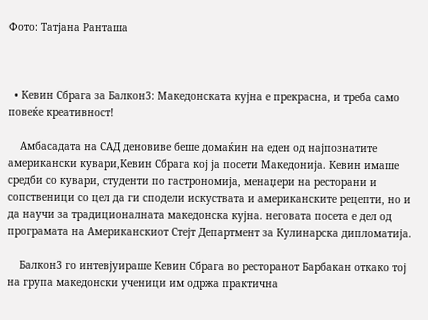Фото: Татјана Ранташа



  • Кевин Сбрага за Балкон3: Македонската кујна е прекрасна, и треба само повеќе креативност!

    Амбасадата на САД деновиве беше домаќин на еден од најпознатите американски кувари,Кевин Сбрага кој ја посети Македонија. Кевин имаше средби со кувари, студенти по гастрономија, менаџери на ресторани и сопственици со цел да ги сподели искуствата и американските рецепти, но и да научи за традиционалната македонска кујна. неговата посета е дел од програмата на Американскиот Стејт Департмент за Кулинарска дипломатија.

    Балкон3 го интевјуираше Кевин Сбрага во ресторанот Барбакан откако тој на група македонски ученици им одржа практична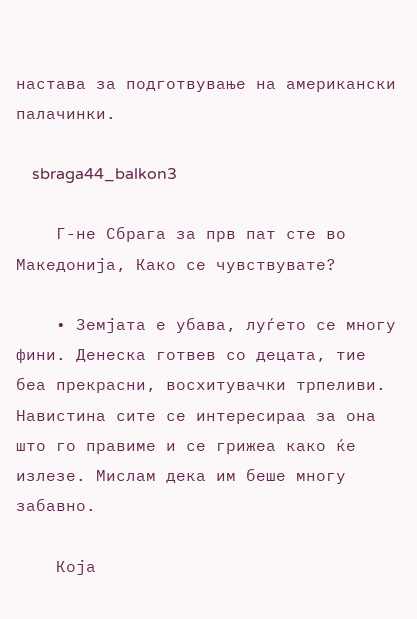настава за подготвување на американски палачинки.

    sbraga44_balkon3

    Г-не Сбрага за прв пат сте во Македонија, Како се чувствувате?

    • Земјата е убава, луѓето се многу фини. Денеска готвев со децата, тие беа прекрасни, восхитувачки трпеливи. Навистина сите се интересираа за она што го правиме и се грижеа како ќе излезе. Мислам дека им беше многу забавно.

    Која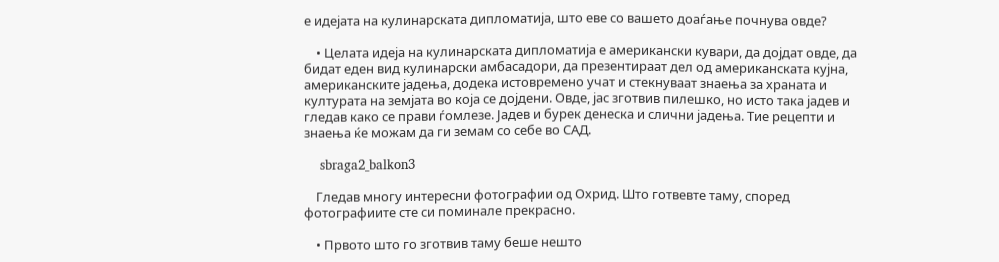е идејата на кулинарската дипломатија, што еве со вашето доаѓање почнува овде?

    • Целата идеја на кулинарската дипломатија е американски кувари, да дојдат овде, да бидат еден вид кулинарски амбасадори, да презентираат дел од американската кујна, американските јадења, додека истовремено учат и стекнуваат знаења за храната и културата на земјата во која се дојдени. Овде, јас зготвив пилешко, но исто така јадев и гледав како се прави ѓомлезе. Јадев и бурек денеска и слични јадења. Тие рецепти и знаења ќе можам да ги земам со себе во САД.

    sbraga2_balkon3

    Гледав многу интересни фотографии од Охрид. Што готвевте таму, според фотографиите сте си поминале прекрасно.

    • Првото што го зготвив таму беше нешто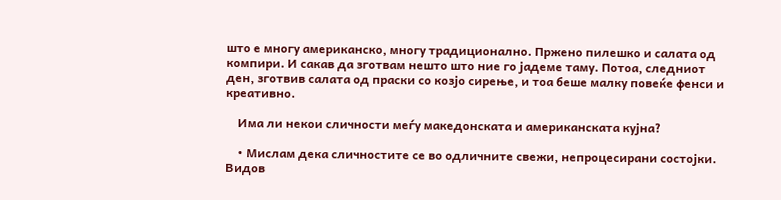што е многу американско, многу традиционално. Пржено пилешко и салата од компири. И сакав да зготвам нешто што ние го јадеме таму. Потоа, следниот ден, зготвив салата од праски со козјо сирење, и тоа беше малку повеќе фенси и креативно.

    Има ли некои сличности меѓу македонската и американската кујна?

    • Мислам дека сличностите се во одличните свежи, непроцесирани состојки. Видов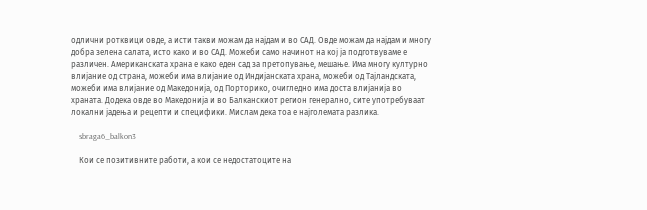одлични ротквици овде, а исти такви можам да најдам и во САД. Овде можам да најдам и многу добра зелена салата, исто како и во САД. Можеби само начинот на кој ја подготвуваме е различен. Американската храна е како еден сад за претопување, мешање. Има многу културно влијание од страна, можеби има влијание од Индијанската храна, можеби од Тајландската, можеби има влијание од Македонија, од Порторико, очигледно има доста влијанија во храната. Додека овде во Македонија и во Балканскиот регион генерално, сите употребуваат локални јадења и рецепти и специфики. Мислам дека тоа е најголемата разлика.

    sbraga6_balkon3

    Кои се позитивните работи, а кои се недостатоците на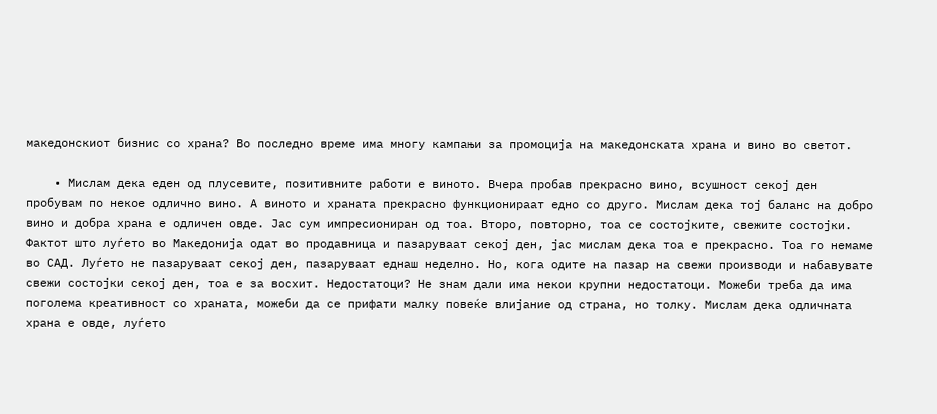македонскиот бизнис со храна? Во последно време има многу кампањи за промоција на македонската храна и вино во светот.

    • Мислам дека еден од плусевите, позитивните работи е виното. Вчера пробав прекрасно вино, всушност секој ден пробувам по некое одлично вино. А виното и храната прекрасно функционираат едно со друго. Мислам дека тој баланс на добро вино и добра храна е одличен овде. Јас сум импресиониран од тоа. Второ, повторно, тоа се состојките, свежите состојки. Фактот што луѓето во Македонија одат во продавница и пазаруваат секој ден, јас мислам дека тоа е прекрасно. Тоа го немаме во САД. Луѓето не пазаруваат секој ден, пазаруваат еднаш неделно. Но, кога одите на пазар на свежи производи и набавувате свежи состојки секој ден, тоа е за восхит. Недостатоци? Не знам дали има некои крупни недостатоци. Можеби треба да има поголема креативност со храната, можеби да се прифати малку повеќе влијание од страна, но толку. Мислам дека одличната храна е овде, луѓето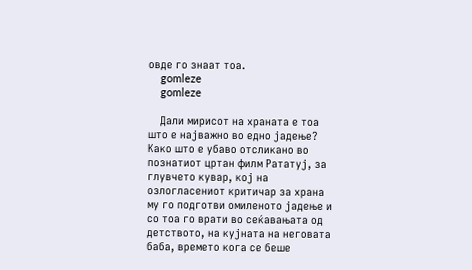овде го знаат тоа.
    gomleze
    gomleze

    Дали мирисот на храната е тоа што е најважно во едно јадење? Како што е убаво отсликано во познатиот цртан филм Рататуј, за глувчето кувар, кој на озлогласениот критичар за храна му го подготви омиленото јадење и со тоа го врати во сеќавањата од детството, на кујната на неговата баба, времето кога се беше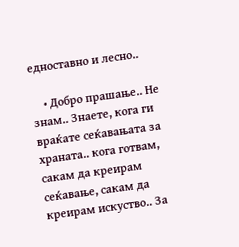едноставно и лесно..

    • Добро прашање.. Не знам.. Знаете, кога ги враќате сеќавањата за храната.. кога готвам, сакам да креирам сеќавање, сакам да креирам искуство.. За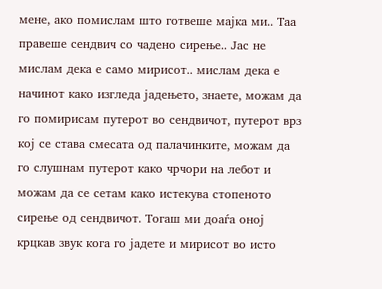мене, ако помислам што готвеше мајка ми.. Таа правеше сендвич со чадено сирење.. Јас не мислам дека е само мирисот.. мислам дека е начинот како изгледа јадењето, знаете, можам да го помирисам путерот во сендвичот, путерот врз кој се става смесата од палачинките, можам да го слушнам путерот како чрчори на лебот и можам да се сетам како истекува стопеното сирење од сендвичот. Тогаш ми доаѓа оној крцкав звук кога го јадете и мирисот во исто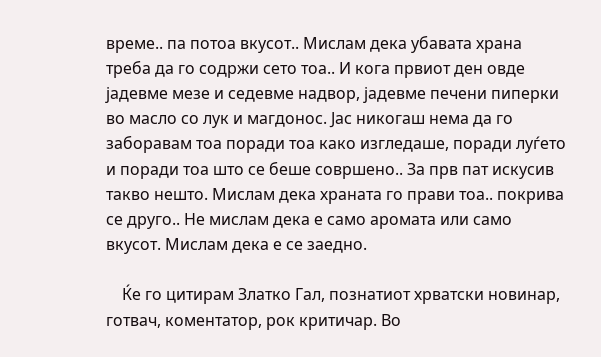време.. па потоа вкусот.. Мислам дека убавата храна треба да го содржи сето тоа.. И кога првиот ден овде јадевме мезе и седевме надвор, јадевме печени пиперки во масло со лук и магдонос. Јас никогаш нема да го заборавам тоа поради тоа како изгледаше, поради луѓето и поради тоа што се беше совршено.. За прв пат искусив такво нешто. Мислам дека храната го прави тоа.. покрива се друго.. Не мислам дека е само аромата или само вкусот. Мислам дека е се заедно.

    Ќе го цитирам Златко Гал, познатиот хрватски новинар, готвач, коментатор, рок критичар. Во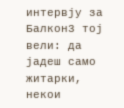интервју за Балкон3 тој вели: да јадеш само житарки, некои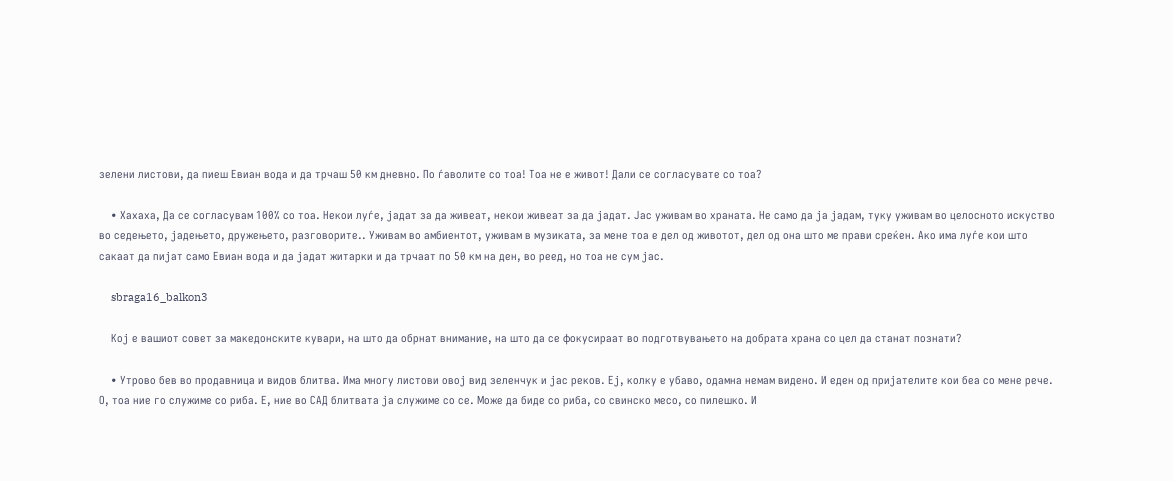зелени листови, да пиеш Евиан вода и да трчаш 50 км дневно. По ѓаволите со тоа! Тоа не е живот! Дали се согласувате со тоа?

    • Хахаха, Да се согласувам 100% со тоа. Некои луѓе, јадат за да живеат, некои живеат за да јадат. Јас уживам во храната. Не само да ја јадам, туку уживам во целосното искуство во седењето, јадењето, дружењето, разговорите.. Уживам во амбиентот, уживам в музиката, за мене тоа е дел од животот, дел од она што ме прави среќен. Ако има луѓе кои што сакаат да пијат само Евиан вода и да јадат житарки и да трчаат по 50 км на ден, во реед, но тоа не сум јас.

    sbraga16_balkon3

    Кој е вашиот совет за македонските кувари, на што да обрнат внимание, на што да се фокусираат во подготвувањето на добрата храна со цел да станат познати?

    • Утрово бев во продавница и видов блитва. Има многу листови овој вид зеленчук и јас реков. Еј, колку е убаво, одамна немам видено. И еден од пријателите кои беа со мене рече. О, тоа ние го служиме со риба. Е, ние во САД блитвата ја служиме со се. Може да биде со риба, со свинско месо, со пилешко. И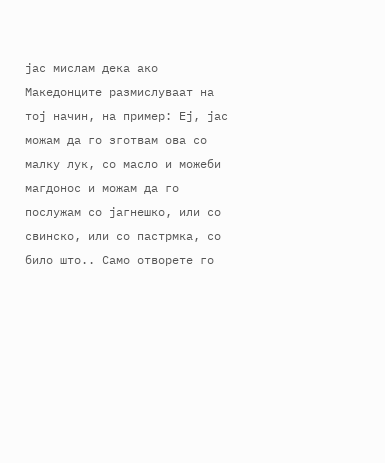јас мислам дека ако Македонците размислуваат на тој начин, на пример: Еј, јас можам да го зготвам ова со малку лук, со масло и можеби магдонос и можам да го послужам со јагнешко, или со свинско, или со пастрмка, со било што.. Само отворете го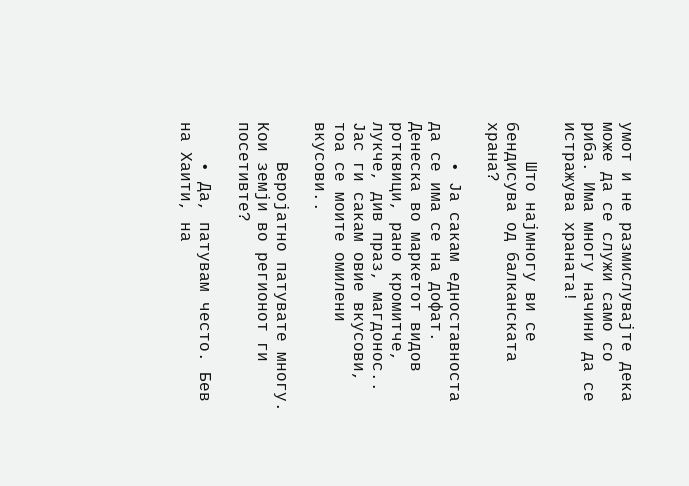умот и не размислувајте дека може да се служи само со риба. Има многу начини да се истражува храната!

    Што најмногу ви се бендисува од балканската храна?

    • Ја сакам едноставноста да се има се на дофат. Денеска во маркетот видов ротквици, рано кромитче, лукче, див праз, магдонос.. Јас ги сакам овие вкусови, тоа се моите омилени вкусови..

    Веројатно патувате многу. Кои земји во регионот ги посетивте?

    • Да, патувам често. Бев на Хаити, на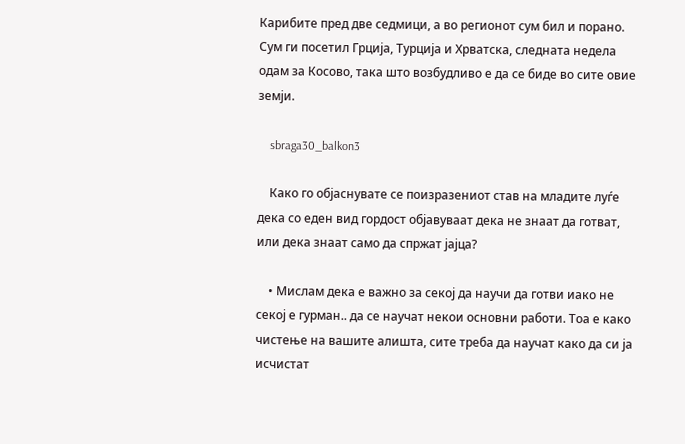Карибите пред две седмици, а во регионот сум бил и порано. Сум ги посетил Грција, Турција и Хрватска, следната недела одам за Косово, така што возбудливо е да се биде во сите овие земји.

    sbraga30_balkon3

    Како го објаснувате се поизразениот став на младите луѓе дека со еден вид гордост објавуваат дека не знаат да готват, или дека знаат само да спржат јајца?

    • Мислам дека е важно за секој да научи да готви иако не секој е гурман.. да се научат некои основни работи. Тоа е како чистење на вашите алишта, сите треба да научат како да си ја исчистат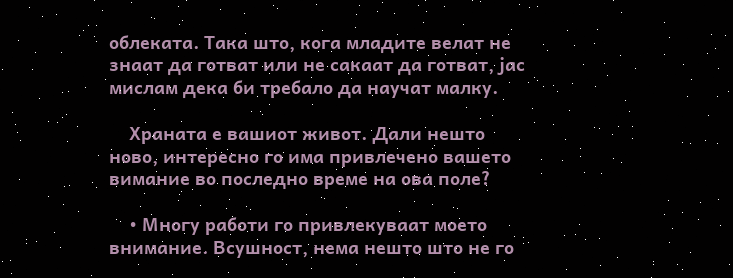облеката. Така што, кога младите велат не знаат да готват или не сакаат да готват, јас мислам дека би требало да научат малку.

    Храната е вашиот живот. Дали нешто ново, интересно го има привлечено вашето вимание во последно време на ова поле?

    • Многу работи го привлекуваат моето внимание. Всушност, нема нешто што не го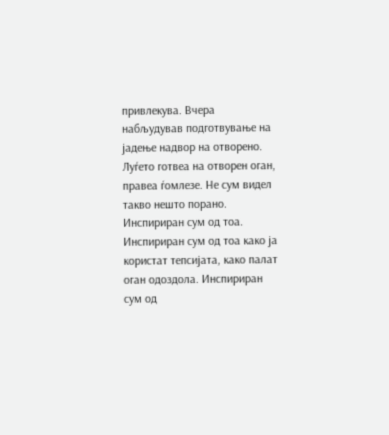привлекува. Вчера набљудував подготвување на јадење надвор на отворено. Луѓето готвеа на отворен оган, правеа ѓомлезе. Не сум видел такво нешто порано. Инспириран сум од тоа. Инспириран сум од тоа како ја користат тепсијата, како палат оган одоздола. Инспириран сум од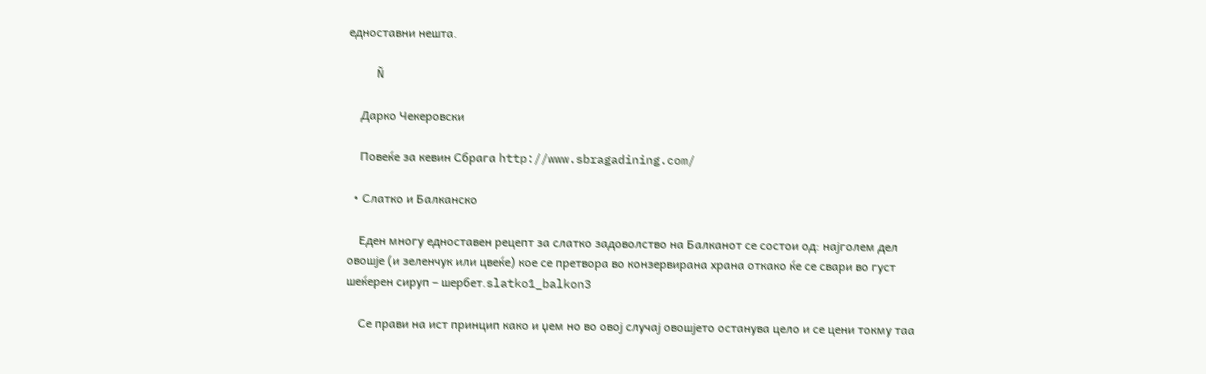едноставни нешта.

    Ñ

    Дарко Чекеровски

    Повеќе за кевин Сбрага http://www.sbragadining.com/

  • Слатко и Балканско

    Еден многу едноставен рецепт за слатко задоволство на Балканот се состои од: најголем дел овошје (и зеленчук или цвеќе) кое се претвора во конзервирана храна откако ќе се свари во густ шеќерен сируп – шербет.slatko1_balkon3

    Се прави на ист принцип како и џем но во овој случај овошјето останува цело и се цени токму таа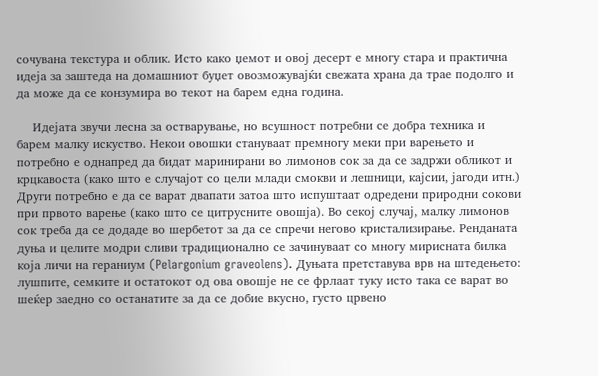сочувана текстура и облик. Исто како џемот и овој десерт е многу стара и практична идеја за заштеда на домашниот буџет овозможувајќи свежата храна да трае подолго и да може да се конзумира во текот на барем една година.

    Идејата звучи лесна за остварување, но всушност потребни се добра техника и барем малку искуство. Некои овошки стануваат премногу меки при варењето и потребно е однапред да бидат маринирани во лимонов сок за да се задржи обликот и крцкавоста (како што е случајот со цели млади смокви и лешници, кајсии, јагоди итн.) Други потребно е да се варат двапати затоа што испуштаат одредени природни сокови при првото варење (како што се цитрусните овошја). Во секој случај, малку лимонов сок треба да се додаде во шербетот за да се спречи негово кристализирање. Ренданата дуња и целите модри сливи традиционално се зачинуваат со многу мирисната билка која личи на гераниум (Pelargonium graveolens). Дуњата претставува врв на штедењето: лушпите, семките и остатокот од ова овошје не се фрлаат туку исто така се варат во шеќер заедно со останатите за да се добие вкусно, густо црвено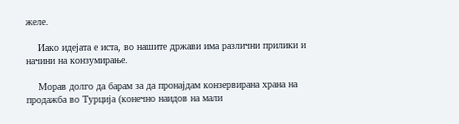желе.

    Иако идејата е иста, во нашите држави има различни прилики и начини на конзумирање.

    Морав долго да барам за да пронајдам конзервирана храна на продажба во Турција (конечно наидов на мали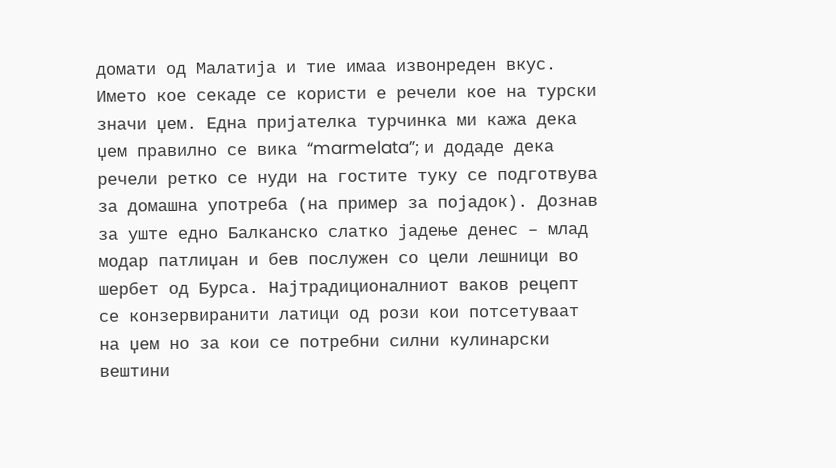домати од Малатија и тие имаа извонреден вкус. Името кое секаде се користи е речели кое на турски значи џем. Една пријателка турчинка ми кажа дека џем правилно се вика “marmelata”; и додаде дека речели ретко се нуди на гостите туку се подготвува за домашна употреба (на пример за појадок). Дознав за уште едно Балканско слатко јадење денес – млад модар патлиџан и бев послужен со цели лешници во шербет од Бурса. Најтрадиционалниот ваков рецепт се конзервиранити латици од рози кои потсетуваат на џем но за кои се потребни силни кулинарски вештини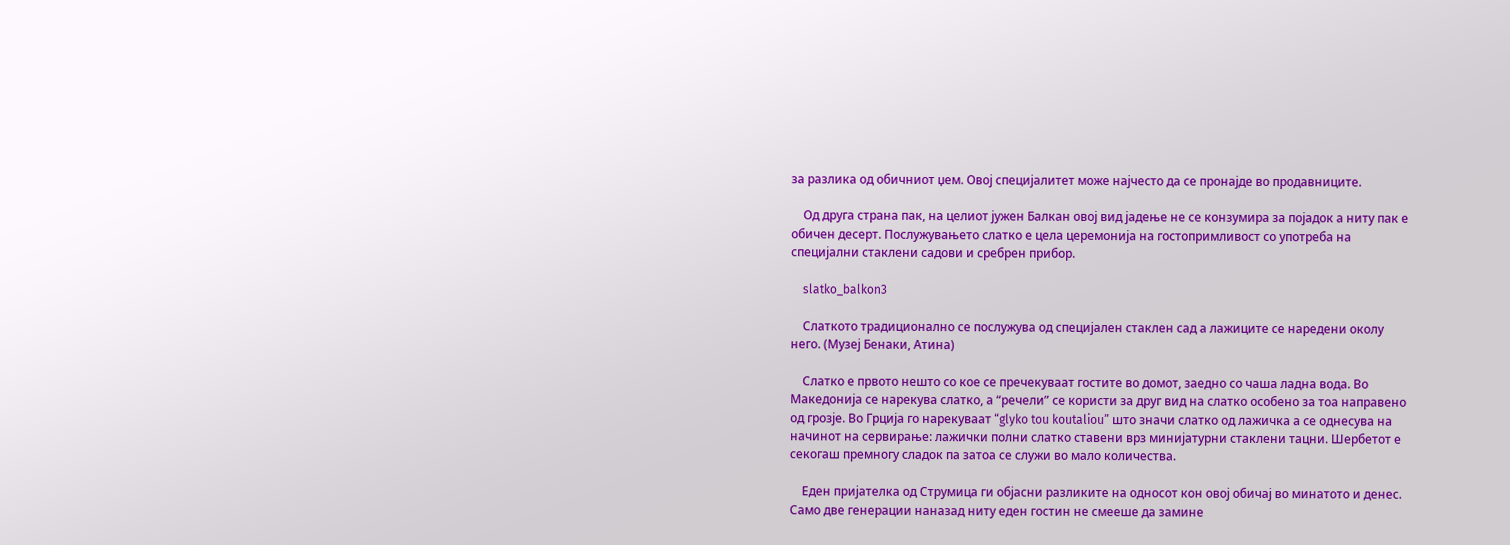за разлика од обичниот џем. Овој специјалитет може најчесто да се пронајде во продавниците.

    Од друга страна пак, на целиот јужен Балкан овој вид јадење не се конзумира за појадок а ниту пак е обичен десерт. Послужувањето слатко е цела церемонија на гостопримливост со употреба на специјални стаклени садови и сребрен прибор.

    slatko_balkon3

    Слаткото традиционално се послужува од специјален стаклен сад а лажиците се наредени околу него. (Музеј Бенаки, Атина)

    Слатко е првото нешто со кое се пречекуваат гостите во домот, заедно со чаша ладна вода. Во Македонија се нарекува слатко, а “речели” се користи за друг вид на слатко особено за тоа направено од грозје. Во Грција го нарекуваат “glyko tou koutaliou” што значи слатко од лажичка а се однесува на начинот на сервирање: лажички полни слатко ставени врз минијатурни стаклени тацни. Шербетот е секогаш премногу сладок па затоа се служи во мало количества.

    Еден пријателка од Струмица ги објасни разликите на односот кон овој обичај во минатото и денес. Само две генерации наназад ниту еден гостин не смееше да замине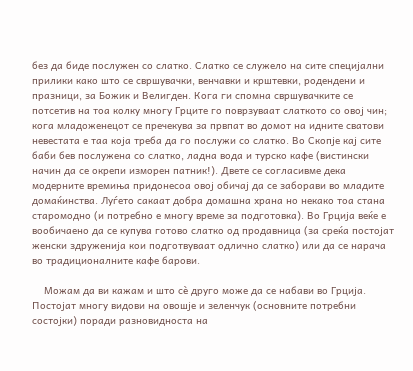без да биде послужен со слатко. Слатко се служело на сите специјални прилики како што се свршувачки, венчавки и крштевки, родендени и празници, за Божик и Велигден. Кога ги спомна свршувачките се потсетив на тоа колку многу Грците го поврзуваат слаткото со овој чин; кога младоженецот се пречекува за првпат во домот на идните сватови невестата е таа која треба да го послужи со слатко. Во Скопје кај сите баби бев послужена со слатко, ладна вода и турско кафе (вистински начин да се окрепи изморен патник!). Двете се согласивме дека модерните времиња придонесоа овој обичај да се заборави во младите домаќинства. Луѓето сакаат добра домашна храна но некако тоа стана старомодно (и потребно е многу време за подготовка). Во Грција веќе е вообичаено да се купува готово слатко од продавница (за среќа постојат женски здруженија кои подготвуваат одлично слатко) или да се нарача во традиционалните кафе барови.

    Можам да ви кажам и што сè друго може да се набави во Грција. Постојат многу видови на овошје и зеленчук (основните потребни состојки) поради разновидноста на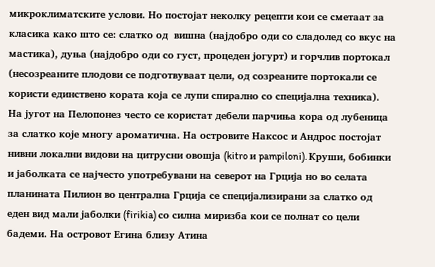микроклиматските услови. Но постојат неколку рецепти кои се сметаат за класика како што се: слатко од  вишна (најдобро оди со сладолед со вкус на мастика), дуња (најдобро оди со густ, процеден јогурт) и горчлив портокал (несозреаните плодови се подготвуваат цели, од созреаните портокали се користи единствено кората која се лупи спирално со специјална техника). На југот на Пелопонез често се користат дебели парчиња кора од лубеница за слатко које многу ароматична. На островите Наксос и Андрос постојат нивни локални видови на цитрусни овошја (kitro и pampiloni). Круши, бобинки и јаболката се најчесто употребувани на северот на Грција но во селата планината Пилион во централна Грција се специјализирани за слатко од еден вид мали јаболки (firikia) со силна миризба кои се полнат со цели бадеми. На островот Егина близу Атина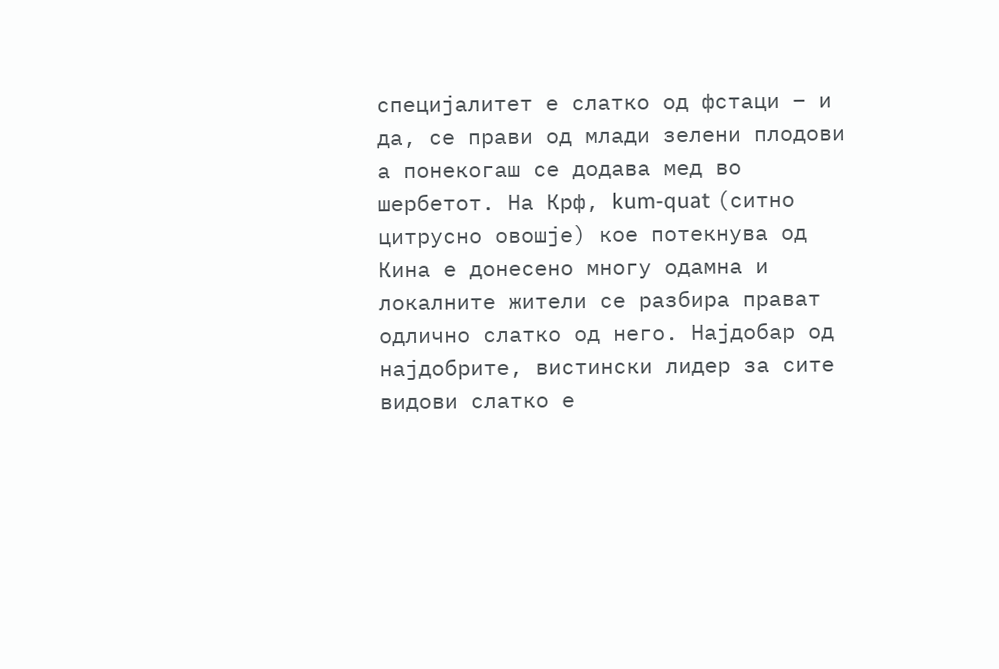специјалитет е слатко од фстаци – и да, се прави од млади зелени плодови а понекогаш се додава мед во шербетот. На Крф, kum-quat (ситно цитрусно овошје) кое потекнува од Кина е донесено многу одамна и локалните жители се разбира прават одлично слатко од него. Најдобар од најдобрите, вистински лидер за сите видови слатко е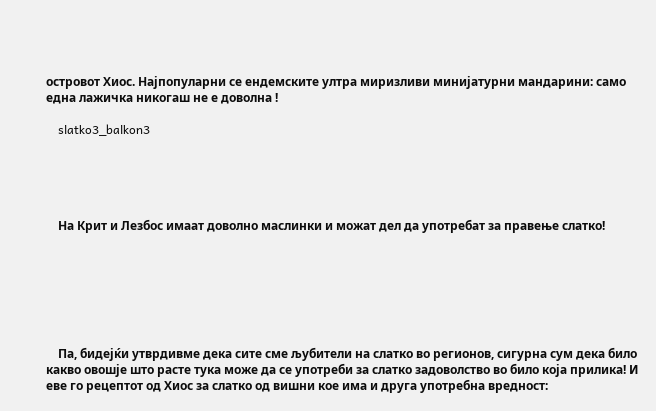островот Хиос. Најпопуларни се ендемските ултра миризливи минијатурни мандарини: само една лажичка никогаш не е доволна !

    slatko3_balkon3





    На Крит и Лезбос имаат доволно маслинки и можат дел да употребат за правење слатко!







    Па, бидејќи утврдивме дека сите сме љубители на слатко во регионов, сигурна сум дека било какво овошје што расте тука може да се употреби за слатко задоволство во било која прилика! И еве го рецептот од Хиос за слатко од вишни кое има и друга употребна вредност: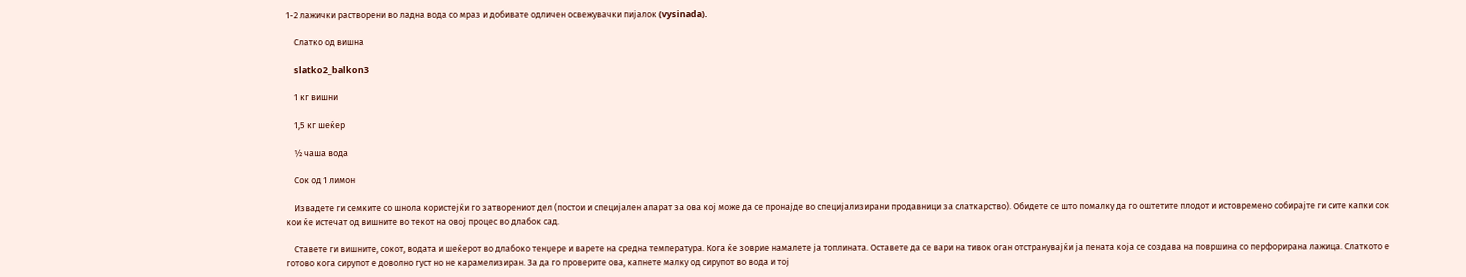1-2 лажички растворени во ладна вода со мраз и добивате одличен освежувачки пијалок (vysinada).

    Слатко од вишна

    slatko2_balkon3

    1 кг вишни

    1,5 кг шеќер

    ½ чаша вода

    Сок од 1 лимон

    Извадете ги семките со шнола користејќи го затворениот дел (постои и специјален апарат за ова кој може да се пронајде во специјализирани продавници за слаткарство). Обидете се што помалку да го оштетите плодот и истовремено собирајте ги сите капки сок кои ќе истечат од вишните во текот на овој процес во длабок сад.

    Ставете ги вишните, сокот, водата и шеќерот во длабоко тенџере и варете на средна температура. Кога ќе зоврие намалете ја топлината. Оставете да се вари на тивок оган отстранувајќи ја пената која се создава на површина со перфорирана лажица. Слаткото е готово кога сирупот е доволно густ но не карамелизиран. За да го проверите ова, капнете малку од сирупот во вода и тој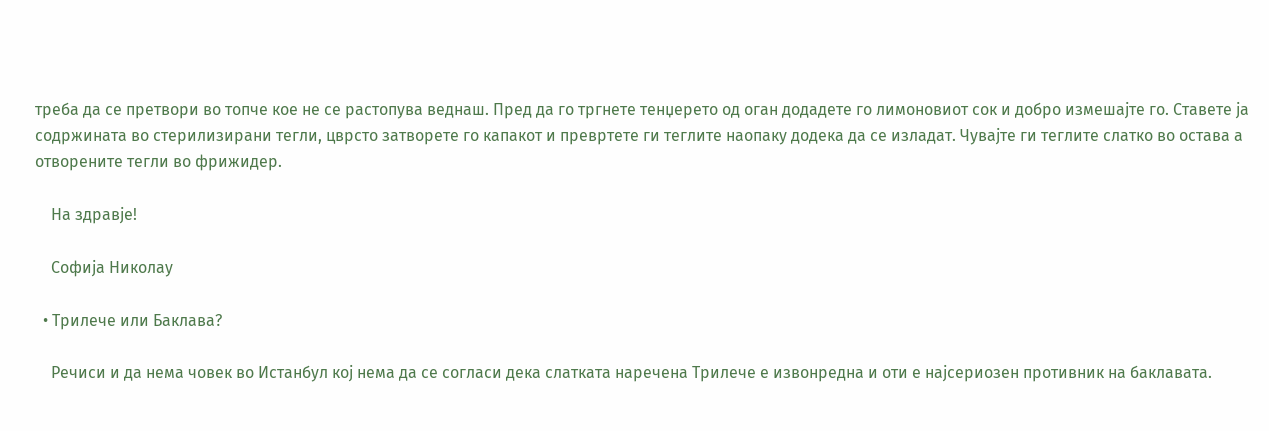треба да се претвори во топче кое не се растопува веднаш. Пред да го тргнете тенџерето од оган додадете го лимоновиот сок и добро измешајте го. Ставете ја содржината во стерилизирани тегли, цврсто затворете го капакот и превртете ги теглите наопаку додека да се изладат. Чувајте ги теглите слатко во остава а отворените тегли во фрижидер.

    На здравје!

    Софија Николау

  • Трилече или Баклава?

    Речиси и да нема човек во Истанбул кој нема да се согласи дека слатката наречена Трилече е извонредна и оти е најсериозен противник на баклавата.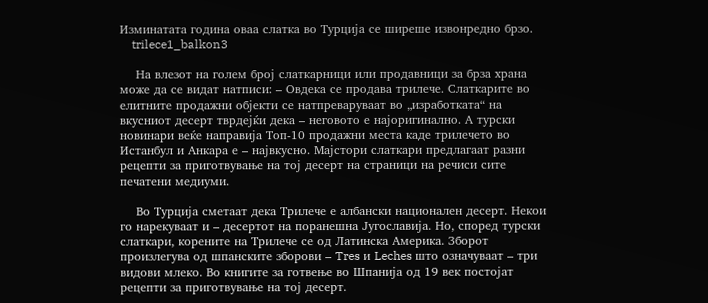Изминатата година оваа слатка во Турција се ширеше извонредно брзо.
    trilece1_balkon3

    На влезот на голем број слаткарници или продавници за брза храна може да се видат натписи: – Овдека се продава трилече. Слаткарите во елитните продажни објекти се натпреваруваат во „изработката“ на вкусниот десерт тврдејќи дека – неговото е најоригинално. А турски новинари веќе направија Топ-10 продажни места каде трилечето во Истанбул и Анкара е – највкусно. Мајстори слаткари предлагаат разни рецепти за приготвување на тој десерт на страници на речиси сите печатени медиуми.

    Во Турција сметаат дека Трилече е албански национален десерт. Некои го нарекуваат и – десертот на поранешна Југославија. Но, според турски слаткари, корените на Трилече се од Латинска Америка. Зборот произлегува од шпанските зборови – Tres и Leches што означуваат – три видови млеко. Во книгите за готвење во Шпанија од 19 век постојат рецепти за приготвување на тој десерт.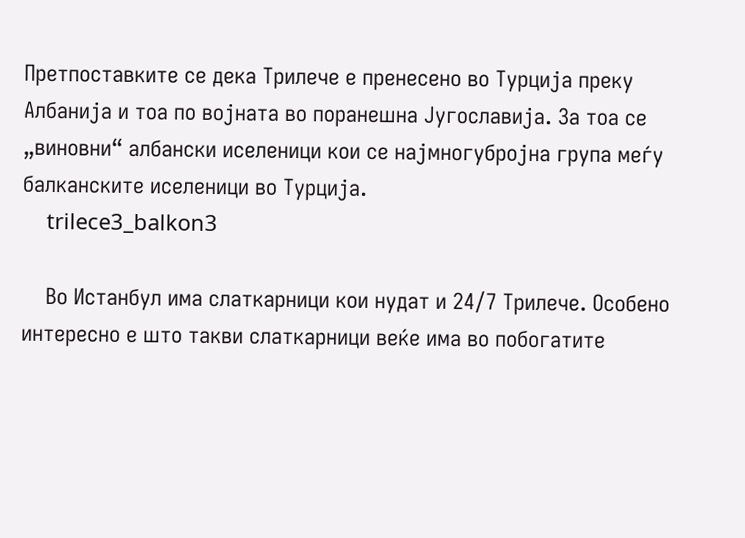Претпоставките се дека Трилече е пренесено во Турција преку Албанија и тоа по војната во поранешна Југославија. За тоа се „виновни“ албански иселеници кои се најмногубројна група меѓу балканските иселеници во Турција.
    trilece3_balkon3

    Во Истанбул има слаткарници кои нудат и 24/7 Трилече. Особено интересно е што такви слаткарници веќе има во побогатите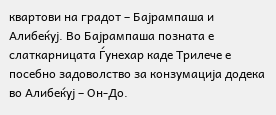квартови на градот – Бајрампаша и Алибеќуј. Во Бајрампаша позната е слаткарницата Ѓунехар каде Трилече е посебно задоволство за конзумација додека во Алибеќуј – Он-До.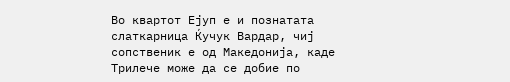Во квартот Ејуп е и познатата слаткарница Ќучук Вардар, чиј сопственик е од Македонија, каде Трилече може да се добие по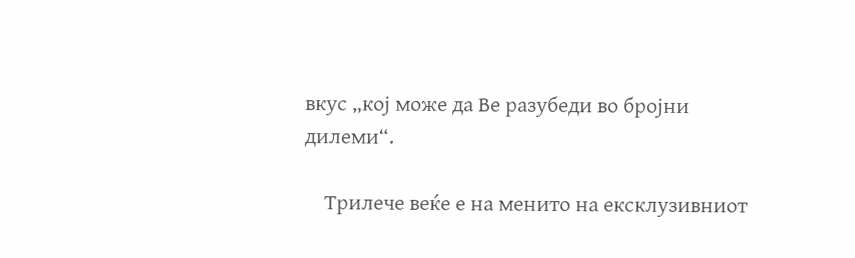вкус „кој може да Ве разубеди во бројни дилеми“.

    Трилече веќе е на менито на ексклузивниот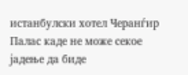истанбулски хотел Черанѓир Палас каде не може секое јадење да биде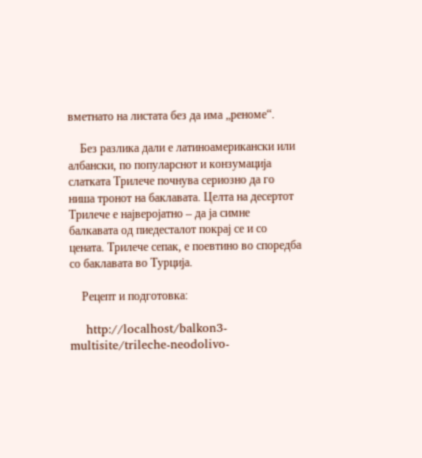вметнато на листата без да има „реноме“.

    Без разлика дали е латиноамерикански или албански, по популарснот и конзумација слатката Трилече почнува сериозно да го ниша тронот на баклавата. Целта на десертот Трилече е најверојатно – да ја симне балкавата од пиедесталот покрај се и со цената. Трилече сепак, е поевтино во споредба со баклавата во Турција.

    Рецепт и подготовка:

    http://localhost/balkon3-multisite/trileche-neodolivo-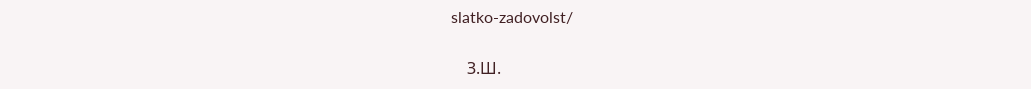slatko-zadovolst/

    З.Ш.